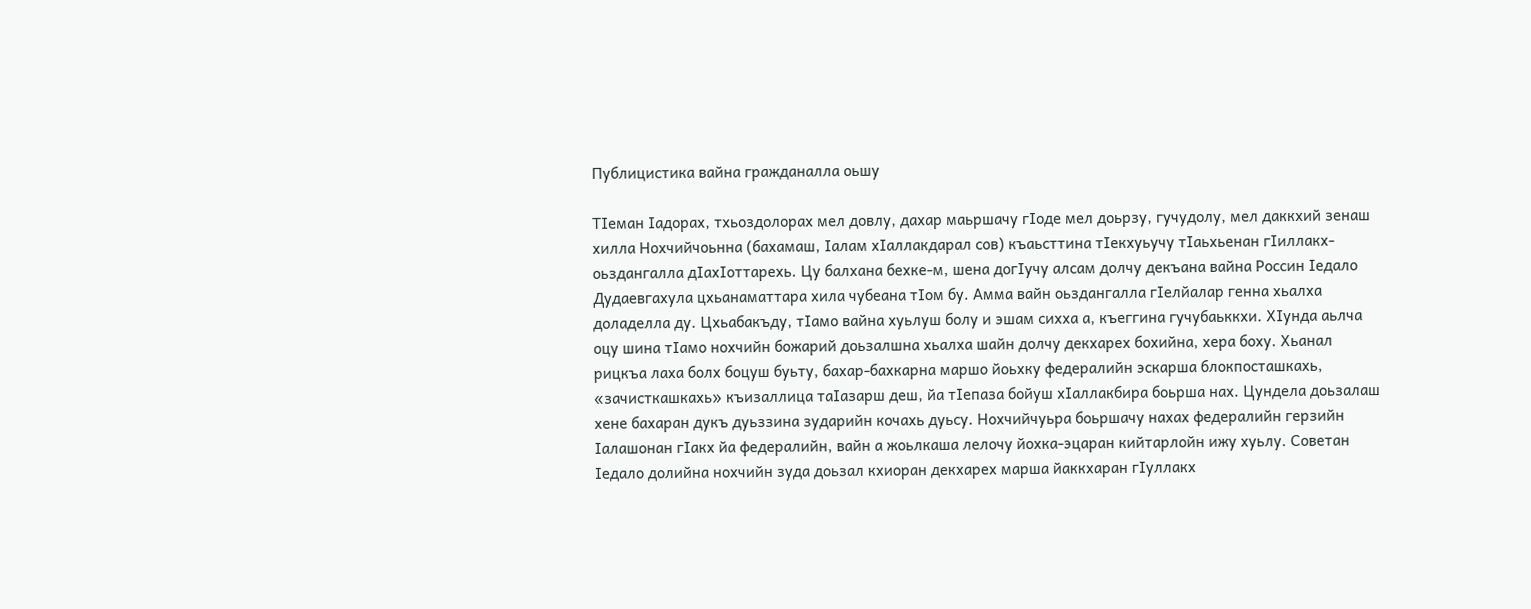Публицистика вайна гражданалла оьшу

ТIеман Iадорах, тхьоздолорах мел довлу, дахар маьршачу гIоде мел доьрзу, гучудолу, мел даккхий зенаш хилла Нохчийчоьнна (бахамаш, Iалам хIаллакдарал сов) къаьсттина тIекхуьучу тIаьхьенан гIиллакх-оьздангалла дIахIоттарехь. Цу балхана бехке-м, шена догIучу алсам долчу декъана вайна Россин Iедало Дудаевгахула цхьанаматтара хила чубеана тIом бу. Амма вайн оьздангалла гIелйалар генна хьалха доладелла ду. Цхьабакъду, тIамо вайна хуьлуш болу и эшам сихха а, къеггина гучубаьккхи. ХIунда аьлча оцу шина тIамо нохчийн божарий доьзалшна хьалха шайн долчу декхарех бохийна, хера боху. Хьанал рицкъа лаха болх боцуш буьту, бахар-бахкарна маршо йоьхку федералийн эскарша блокпосташкахь, «зачисткашкахь» къизаллица таIазарш деш, йа тIепаза бойуш хIаллакбира боьрша нах. Цундела доьзалаш хене бахаран дукъ дуьззина зударийн кочахь дуьсу. Нохчийчуьра боьршачу нахах федералийн герзийн Iалашонан гIакх йа федералийн, вайн а жоьлкаша лелочу йохка-эцаран кийтарлойн ижу хуьлу. Советан Iедало долийна нохчийн зуда доьзал кхиоран декхарех марша йаккхаран гIуллакх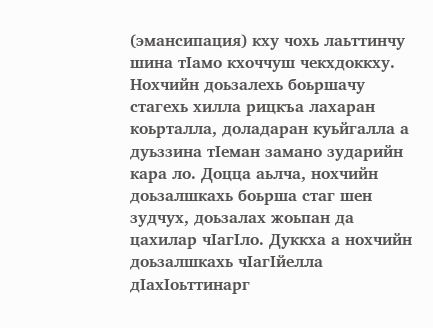(эмансипация) кху чохь лаьттинчу шина тIамо кхоччуш чекхдоккху. Нохчийн доьзалехь боьршачу стагехь хилла рицкъа лахаран коьрталла, доладаран куьйгалла а дуьззина тIеман замано зударийн кара ло. Доцца аьлча, нохчийн доьзалшкахь боьрша стаг шен зудчух, доьзалах жоьпан да цахилар чIагIло. Дуккха а нохчийн доьзалшкахь чIагIйелла дIахIоьттинарг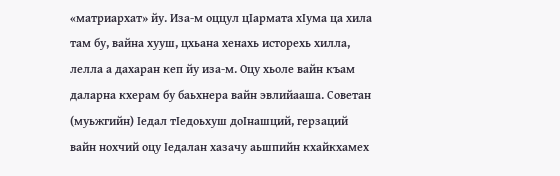«матриархат» йу. Иза-м оццул цIармата хIума ца хила там бу, вайна хууш, цхьана хенахь исторехь хилла, лелла а дахаран кеп йу иза-м. Оцу хьоле вайн къам даларна кхерам бу баьхнера вайн эвлийааша. Советан (муьжгийн) Iедал тIедоьхуш доIнашций, герзаций вайн нохчий оцу Iедалан хазачу аьшпийн кхайкхамех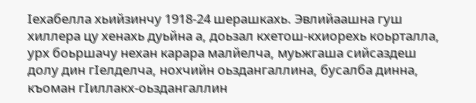Iехабелла хьийзинчу 1918-24 шерашкахь. Эвлийаашна гуш хиллера цу хенахь дуьйна а, доьзал кхетош-кхиорехь коьрталла, урх боьршачу нехан карара малйелча, муьжгаша сийсаздеш долу дин гIелделча, нохчийн оьздангаллина, бусалба динна, къоман гIиллакх-оьздангаллин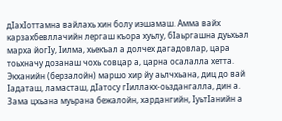дIахIоттамна вайлахь хин болу иэшамаш. Амма вайх карзахбевллачийн лергаш къора хуьлу, бIаьргашна дуьхьал марха йогIу, Iилма, хьекъал а долчех дагадовлар, цара тоьхначу дозанаш чохь совцар а, царна осалалла хетта.
Экханийн (берзалойн) маршо хир йу аьлчхьана, диц до вай Iадаташ, ламасташ, дIатосу гIиллакх-оьздангалла, дин а. Зама цхьана муьрана бежалойн, хардангийн, IуьтIанийн а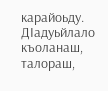карайоьду. ДIадуьйлало къоланаш, талораш,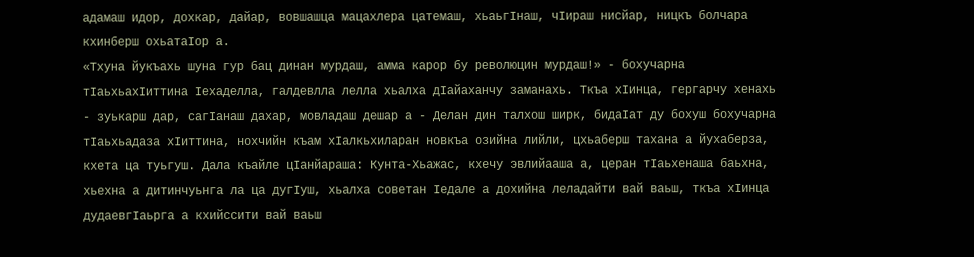адамаш идор, дохкар, дайар, вовшашца мацахлера цатемаш, хьаьгIнаш, чIираш нисйар, ницкъ болчара кхинберш охьатаIор а.
«Тхуна йукъахь шуна гур бац динан мурдаш, амма карор бу революцин мурдаш!» - бохучарна тIаьхьахIиттина Iехаделла, галдевлла лелла хьалха дIайаханчу заманахь. Ткъа хIинца, гергарчу хенахь - зуькарш дар, сагIанаш дахар, мовладаш дешар а - Делан дин талхош ширк, бидаIат ду бохуш бохучарна тIаьхьадаза хIиттина, нохчийн къам хIалкьхиларан новкъа озийна лийли, цхьаберш тахана а йухаберза, кхета ца туьгуш. Дала къайле цIанйараша: Кунта-Хьажас, кхечу эвлийааша а, церан тIаьхенаша баьхна, хьехна а дитинчуьнга ла ца дугIуш, хьалха советан Iедале а дохийна леладайти вай ваьш, ткъа хIинца дудаевгIаьрга а кхийссити вай ваьш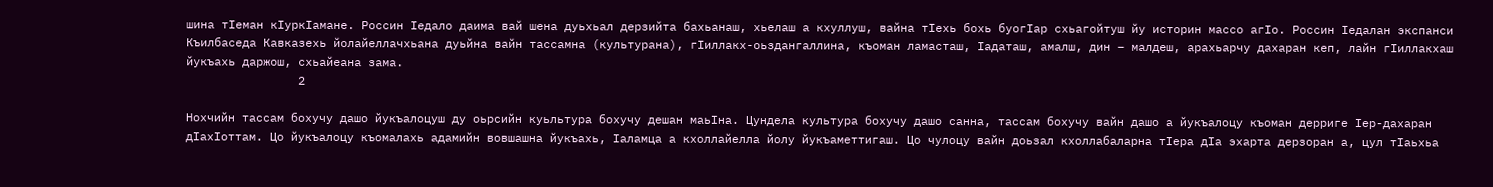шина тIеман кIуркIамане. Россин Iедало даима вай шена дуьхьал дерзийта бахьанаш, хьелаш а кхуллуш, вайна тIехь бохь буогIар схьагойтуш йу историн массо агIо. Россин Iедалан экспанси Къилбаседа Кавказехь йолайеллачхьана дуьйна вайн тассамна (культурана), гIиллакх-оьздангаллина, къоман ламасташ, Iадаташ, амалш, дин – малдеш, арахьарчу дахаран кеп, лайн гIиллакхаш йукъахь даржош, схьайеана зама.
                2

Нохчийн тассам бохучу дашо йукъалоцуш ду оьрсийн куьльтура бохучу дешан маьIна. Цундела культура бохучу дашо санна, тассам бохучу вайн дашо а йукъалоцу къоман дерриге Iер-дахаран дIахIоттам. Цо йукъалоцу къомалахь адамийн вовшашна йукъахь, Iаламца а кхоллайелла йолу йукъаметтигаш. Цо чулоцу вайн доьзал кхоллабаларна тIера дIа эхарта дерзоран а, цул тIаьхьа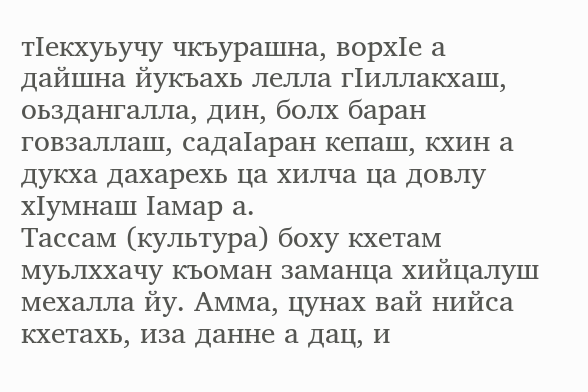тIекхуьучу чкъурашна, ворхIе а дайшна йукъахь лелла гIиллакхаш, оьздангалла, дин, болх баран говзаллаш, садаIаран кепаш, кхин а дукха дахарехь ца хилча ца довлу хIумнаш Iамар а.
Тассам (культура) боху кхетам муьлххачу къоман заманца хийцалуш мехалла йу. Амма, цунах вай нийса кхетахь, иза данне а дац, и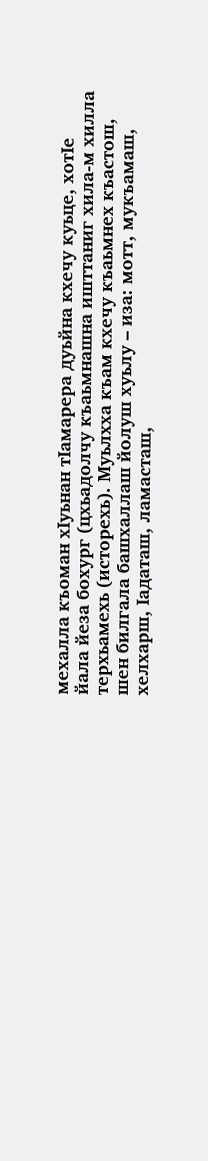мехалла къоман хIуьнан тIамарера дуьйна кхечу куьце, хотIе йала йеза бохург (цхьадолчу къаьмнашна ишттаниг хила-м хилла терхьамехь (исторехь). Муьлхха къам кхечу къаьмнех къастош, шен билгала башхаллаш йолуш хуьлу – иза: мотт, мукъамаш, хелхарш, Iадаташ, ламасташ,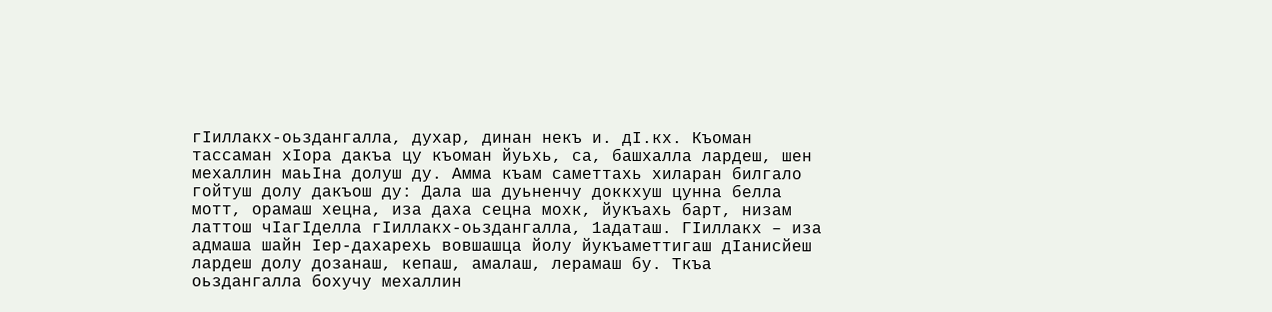гIиллакх-оьздангалла, духар, динан некъ и. дI.кх. Къоман тассаман хIора дакъа цу къоман йуьхь, са, башхалла лардеш, шен мехаллин маьIна долуш ду. Амма къам саметтахь хиларан билгало гойтуш долу дакъош ду: Дала ша дуьненчу доккхуш цунна белла мотт, орамаш хецна, иза даха сецна мохк, йукъахь барт, низам латтош чIагIделла гIиллакх-оьздангалла, 1адаташ. ГIиллакх – иза адмаша шайн Iер-дахарехь вовшашца йолу йукъаметтигаш дIанисйеш лардеш долу дозанаш, кепаш, амалаш, лерамаш бу. Ткъа оьздангалла бохучу мехаллин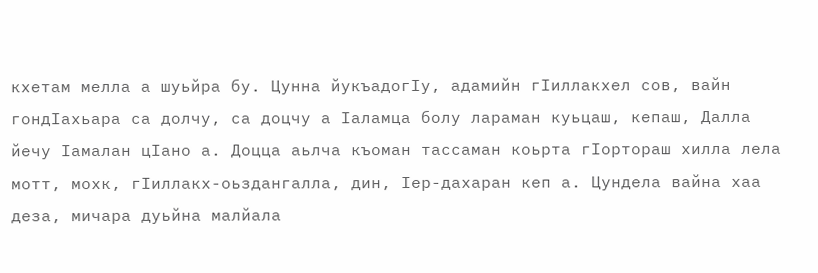кхетам мелла а шуьйра бу. Цунна йукъадогIу, адамийн гIиллакхел сов, вайн гондIахьара са долчу, са доцчу а Iаламца болу лараман куьцаш, кепаш, Далла йечу Iамалан цIано а. Доцца аьлча къоман тассаман коьрта гIортораш хилла лела мотт, мохк, гIиллакх-оьздангалла, дин, Iер-дахаран кеп а. Цундела вайна хаа деза, мичара дуьйна малйала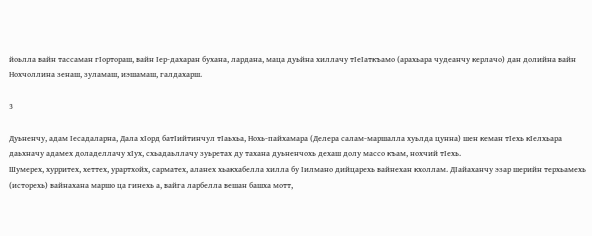йоьлла вайн тассаман гIортораш, вайн Iер-дахаран бухана, лардана, маца дуьйна хиллачу тIеIаткъамо (арахьара чудеанчу керлачо) дан долийна вайн Нохчоллина зенаш, зуламаш, иэшамаш, галдахарш.

3

Дуьненчу, адам Iесадаларна, Дала хIорд батIийтинчул тIаьхьа, Нохь-пайхамара (Делера салам-маршалла хуьлда цунна) шен кеман тIехь кIелхьара даьхначу адамех доладеллачу хIух, схьадаьллачу зуьретах ду тахана дуьненчохь дехаш долу массо къам, нохчий тIехь.
Шумерех, хурритех, хеттех, урартхойх, сарматех, аланех хьакхабелла хилла бу Iилмано дийцарехь вайнехан кхоллам. ДIайаханчу эзар шерийн терхьамехь (исторехь) вайнахана маршо ца гинехь а, вайга ларбелла вешан башха мотт,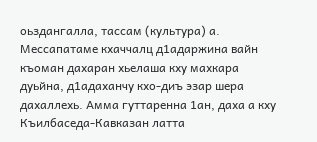оьздангалла, тассам (культура) а. Мессапатаме кхаччалц д1адаржина вайн къоман дахаран хьелаша кху махкара дуьйна, д1адаханчу кхо-диъ эзар шера дахаллехь. Амма гуттаренна 1ан, даха а кху Къилбаседа-Кавказан латта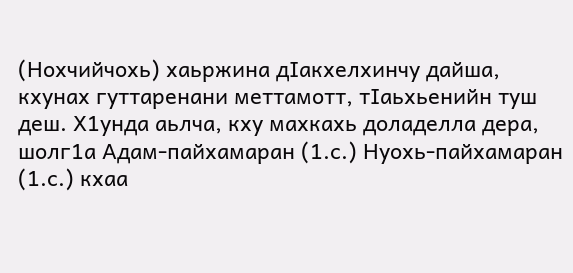(Нохчийчохь) хаьржина дIакхелхинчу дайша, кхунах гуттаренани меттамотт, тIаьхьенийн туш деш. Х1унда аьлча, кху махкахь доладелла дера, шолг1а Адам-пайхамаран (1.с.) Нуохь-пайхамаран (1.с.) кхаа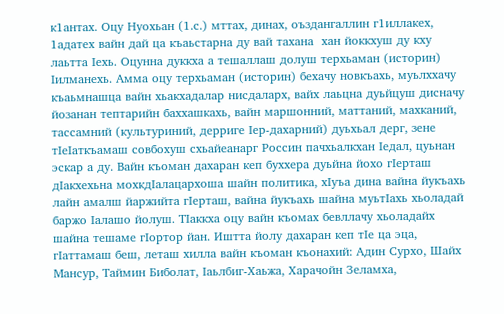к1антах. Оцу Нуохьан (1.с.) мттах, динах, оъздангаллин г1иллакех, 1адатех вайн дай ца къаьстарна ду вай тахана  хан йоккхуш ду кху лаьтта Iехь. Оцунна дуккха а тешаллаш долуш терхьаман (историн) Iилманехь. Амма оцу терхьаман (историн) бехачу новкъахь, муьлххачу къаьмнашца вайн хьакхадалар нисдаларх, вайх лаьцна дуьйцуш дисначу йозанан тептарийн баххашкахь, вайн маршонний, маттаний, махканий, тассамний (культуриний, дерриге Iер-дахарний) дуьхьал дерг, зене тIеIаткъамаш совбохуш схьайеанарг Россин пачхьалкхан Iедал, цуьнан эскар а ду. Вайн къоман дахаран кеп буххера дуьйна йохо гIерташ дIакхехьна мохкдIалацархоша шайн политика, хIуъа дина вайна йукъахь лайн амалш йаржийта гIерташ, вайна йукъахь шайна муьтIахь хьоладай баржо Iалашо йолуш. ТIаккха оцу вайн къомах бевллачу хьоладайх шайна тешаме гIортор йан. Иштта йолу дахаран кеп тIе ца эца, гIаттамаш беш, леташ хилла вайн къоман къонахий: Адин Сурхо, Шайх Мансур, Таймин Биболат, Iаьлбиг-Хаьжа, Харачойн Зеламха,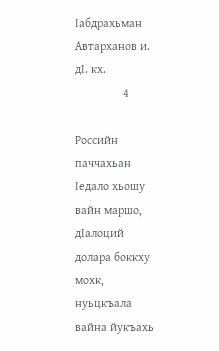Iабдрахьман Автарханов и. дI. кх.
                4

Российн паччахьан Iедало хьошу вайн маршо, дIалоций долара боккху мохк, нуьцкъала вайна йукъахь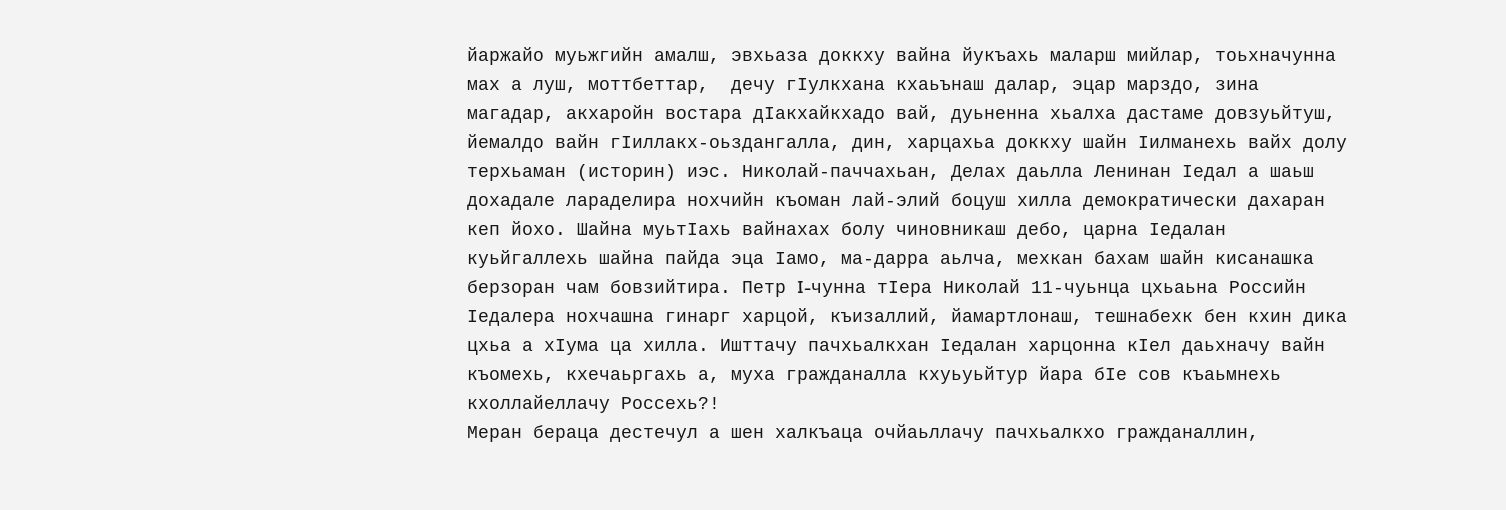йаржайо муьжгийн амалш, эвхьаза доккху вайна йукъахь маларш мийлар, тоьхначунна мах а луш, моттбеттар,  дечу гIулкхана кхаьънаш далар, эцар марздо, зина магадар, акхаройн востара дIакхайкхадо вай, дуьненна хьалха дастаме довзуьйтуш, йемалдо вайн гIиллакх-оьздангалла, дин, харцахьа доккху шайн Iилманехь вайх долу терхьаман (историн) иэс. Николай-паччахьан, Делах даьлла Ленинан Iедал а шаьш дохадале лараделира нохчийн къоман лай-элий боцуш хилла демократически дахаран кеп йохо. Шайна муьтIахь вайнахах болу чиновникаш дебо, царна Iедалан куьйгаллехь шайна пайда эца Iамо, ма-дарра аьлча, мехкан бахам шайн кисанашка берзоран чам бовзийтира. Петр I-чунна тIера Николай 11-чуьнца цхьаьна Российн Iедалера нохчашна гинарг харцой, къизаллий, йамартлонаш, тешнабехк бен кхин дика цхьа а хIума ца хилла. Ишттачу пачхьалкхан Iедалан харцонна кIел даьхначу вайн къомехь, кхечаьргахь а, муха гражданалла кхуьуьйтур йара бIе сов къаьмнехь кхоллайеллачу Россехь?!
Меран бераца дестечул а шен халкъаца очйаьллачу пачхьалкхо гражданаллин,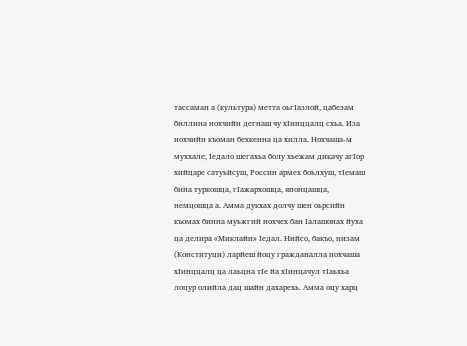тассаман а (культура) метта оьгIазлой, цабезам биллина нохчийн дегнаш чу хIинццалц схьа. Иза нохчийн къоман бехкенна ца хилла. Нохчаша-м муххале, Iедало шегахьа болу хьежам дикачу агIор хийцаре сатуьйсуш, Россин армех боьлхуш, тIемаш бина туркошца, гIажархошца, японцашца, немцошца а. Амма дукхах долчу шен оьрсийн къомах бинна муьжгий нохчех бан Iалашонах йуха ца делира «Миклайн» Iедал. Нийсо, бакъо, низам (Конституци) ларйеш йоцу гражданалла нохчаша хIинццалц ца лаьцна тIе йа хIинцачул тIаьхьа лоцур олийла дац шайн дахарехь. Амма оцу харц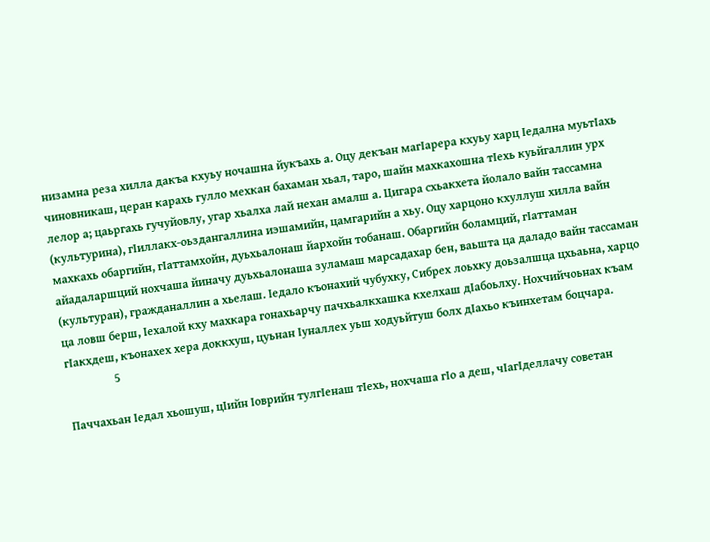низамна реза хилла дакъа кхуьу ночашна йукъахь а. Оцу декъан магIарера кхуьу харц Iедална муьтIахь чиновникаш, церан карахь гулло мехкан бахаман хьал, таро, шайн махкахошна тIехь куьйгаллин урх лелор а; цаьргахь гучуйовлу, угар хьалха лай нехан амалш а. Цигара схьакхета йолало вайн тассамна (культурина), гIиллакх-оьздангаллина иэшамийн, цамгарийн а хьу. Оцу харцоно кхуллуш хилла вайн махкахь обаргийн, гIаттамхойн, дуьхьалонаш йархойн тобанаш. Обаргийн боламций, гIаттаман айадаларшций нохчаша йиначу дуьхьалонаша зуламаш марсадахар бен, ваьшта ца даладо вайн тассаман (культуран), гражданаллин а хьелаш. Iедало къонахий чубухку, Сибрех лоьхку доьзалшца цхьаьна, харцо ца ловш берш, Iехалой кху махкара гонахьарчу пачхьалкхашка кхелхаш дIабоьлху. Нохчийчоьнах къам гIакхдеш, къонахех хера доккхуш, цуьнан Iуналлех уьш ходуьйтуш болх дIахьо къинхетам боцчара.
                5

Паччахьан Iедал хьошуш, цIийн Iоврийн тулгIенаш тIехь, нохчаша гIо а деш, чIагIделлачу советан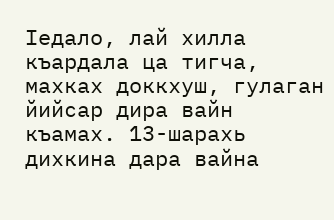Iедало, лай хилла къардала ца тигча, махках доккхуш, гулаган йийсар дира вайн  къамах. 13-шарахь дихкина дара вайна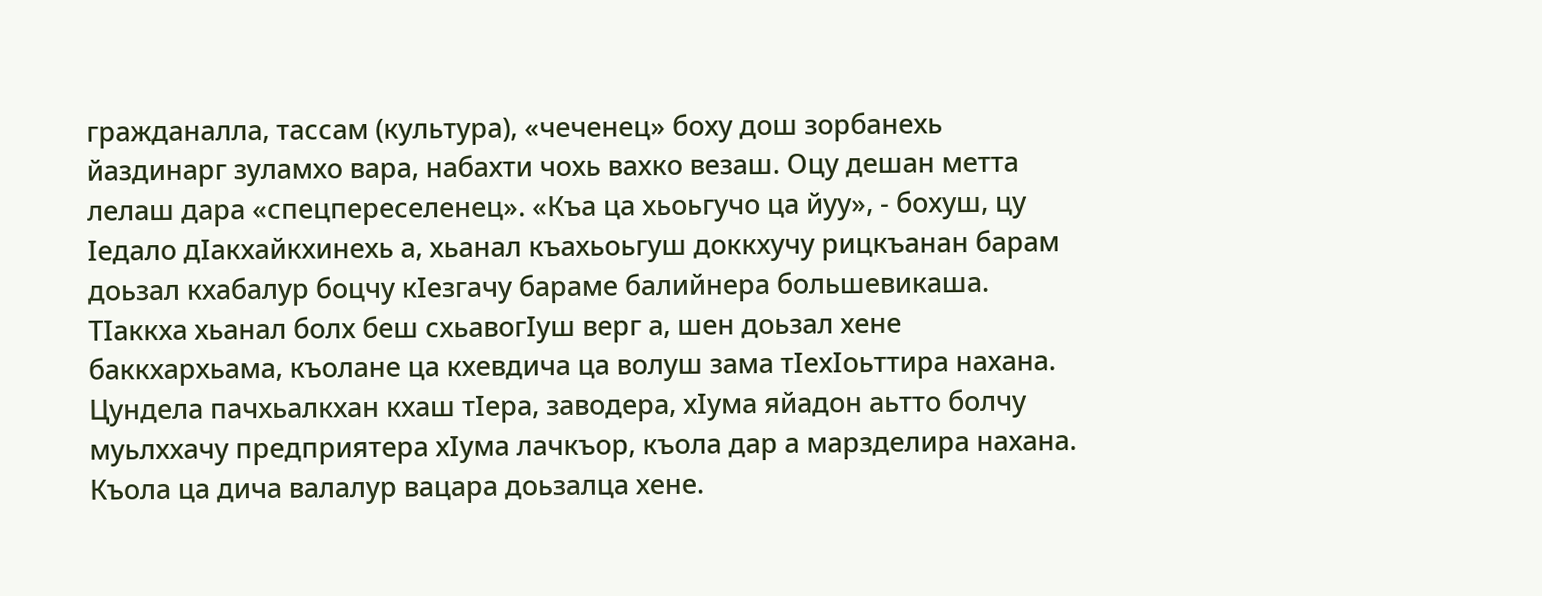гражданалла, тассам (культура), «чеченец» боху дош зорбанехь йаздинарг зуламхо вара, набахти чохь вахко везаш. Оцу дешан метта лелаш дара «спецпереселенец». «Къа ца хьоьгучо ца йуу», - бохуш, цу Iедало дIакхайкхинехь а, хьанал къахьоьгуш доккхучу рицкъанан барам доьзал кхабалур боцчу кIезгачу бараме балийнера большевикаша. ТIаккха хьанал болх беш схьавогIуш верг а, шен доьзал хене баккхархьама, къолане ца кхевдича ца волуш зама тIехIоьттира нахана. Цундела пачхьалкхан кхаш тIера, заводера, хIума яйадон аьтто болчу муьлххачу предприятера хIума лачкъор, къола дар а марзделира нахана. Къола ца дича валалур вацара доьзалца хене.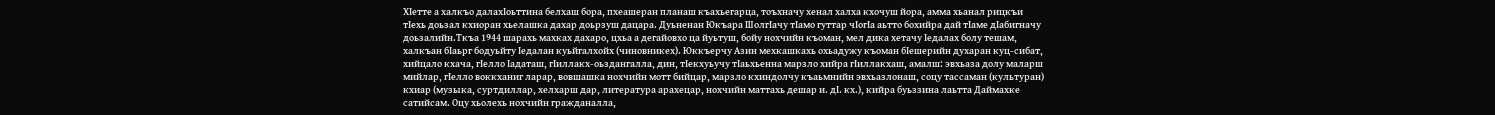ХIетте а халкъо далахIоьттина белхаш бора, пхеашеран планаш къахьегарца, тоъхначу хенал халха кхочуш йора, амма хьанал рицкъи тIехь доьзал кхиоран хьелашка дахар доьрзуш дацара. Дуьненан Юкъара ШолгIачу тIамо гуттар чIогIа аьтто бохийра дай тIаме дIабигначу доьзалийн.Ткъа 1944 шарахь махках дахаро, цхьа а дегайовхо ца йуьтуш, бойу нохчийн къоман, мел дика хетачу Iедалах болу тешам, халкъан бIаьрг бодуьйту Iедалан куьйгалхойх (чиновникех). Юккъерчу Азин мехкашкахь охьадужу къоман бIешерийн духаран куц-сибат, хийцало кхача, гIелло Iадаташ, гIиллакх-оьздангалла, дин, тIекхуьучу тIаьхьенна марзло хийра гIиллакхаш, амалш: эвхьаза долу маларш мийлар, гIелло воккханиг ларар, вовшашка нохчийн мотт бийцар, марзло кхиндолчу къаьмнийн эвхьазлонаш, соцу тассаман (культуран) кхиар (музыка, суртдиллар, хелхарш дар, литература арахецар, нохчийн маттахь дешар и. дI. кх.), кийра буьззина лаьтта Даймахке сатийсам. Оцу хьолехь нохчийн гражданалла,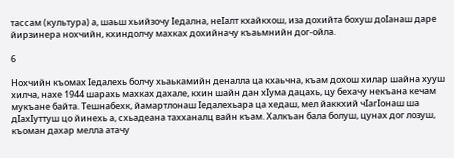тассам (культура) а, шаьш хьийзочу Iедална, неIалт кхайкхош, иза дохийта бохуш доIанаш даре йирзинера нохчийн, кхиндолчу махках дохийначу къаьмнийн дог-ойла.

6

Нохчийн къомах Iедалехь болчу хьаькамийн деналла ца кхаьчна, къам дохош хилар шайна хууш хилча, нахе 1944 шарахь махках дахале, кхин шайн дан хIума дацахь, цу бехачу некъана кечам мукъане байта. Тешнабехк, йамартлонаш Iедалехьара ца хедаш, мел йаккхий чIагIонаш ша дIахIуттуш цо йинехь а, схьадеана тахханалц вайн къам. Халкъан бала болуш, цунах дог лозуш, къоман дахар мелла атачу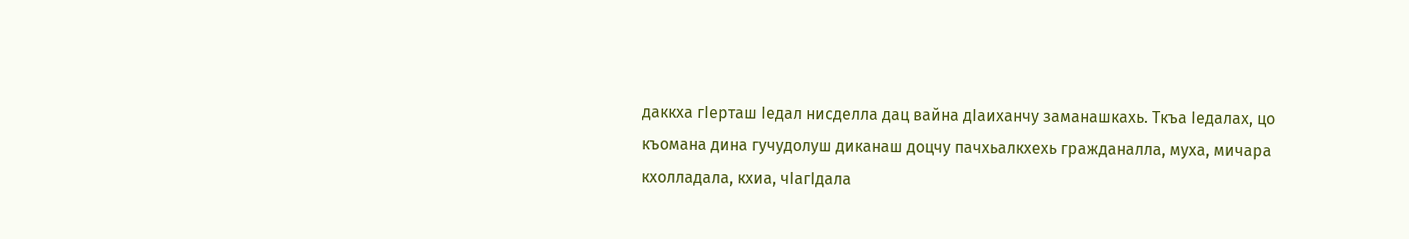даккха гIерташ Iедал нисделла дац вайна дIаиханчу заманашкахь. Ткъа Iедалах, цо къомана дина гучудолуш диканаш доцчу пачхьалкхехь гражданалла, муха, мичара кхолладала, кхиа, чIагIдала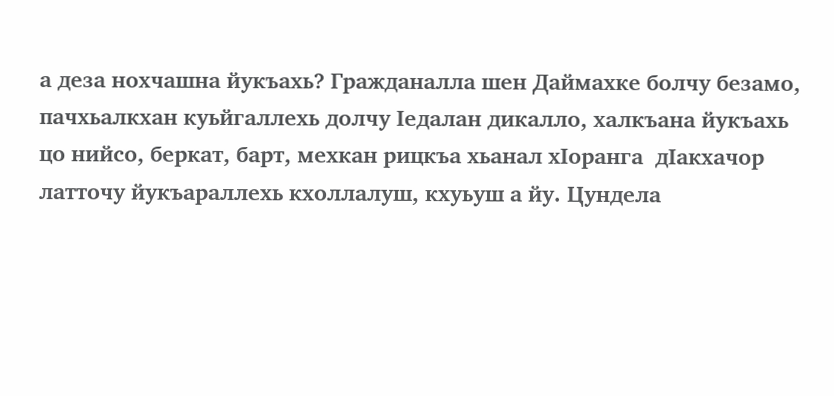а деза нохчашна йукъахь? Гражданалла шен Даймахке болчу безамо, пачхьалкхан куьйгаллехь долчу Iедалан дикалло, халкъана йукъахь цо нийсо, беркат, барт, мехкан рицкъа хьанал хIоранга  дIакхачор латточу йукъараллехь кхоллалуш, кхуьуш а йу. Цундела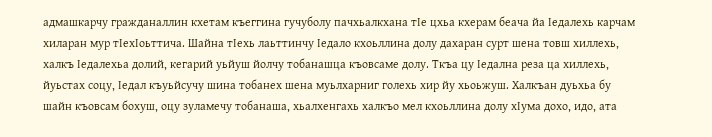адмашкарчу гражданаллин кхетам къеггина гучуболу пачхьалкхана тIе цхьа кхерам беача йа Iедалехь карчам хиларан мур тIехIоьттича. Шайна тIехь лаьттинчу Iедало кхоьллина долу дахаран сурт шена товш хиллехь, халкъ Iедалехьа долий, кегарий уьйуш йолчу тобанашца къовсаме долу. Ткъа цу Iедална реза ца хиллехь, йуьстах соцу, Iедал къуьйсучу шина тобанех шена муьлхарниг голехь хир йу хьоьжуш. Халкъан дуьхьа бу шайн къовсам бохуш, оцу зуламечу тобанаша, хьалхенгахь халкъо мел кхоьллина долу хIума дохо, идо, ата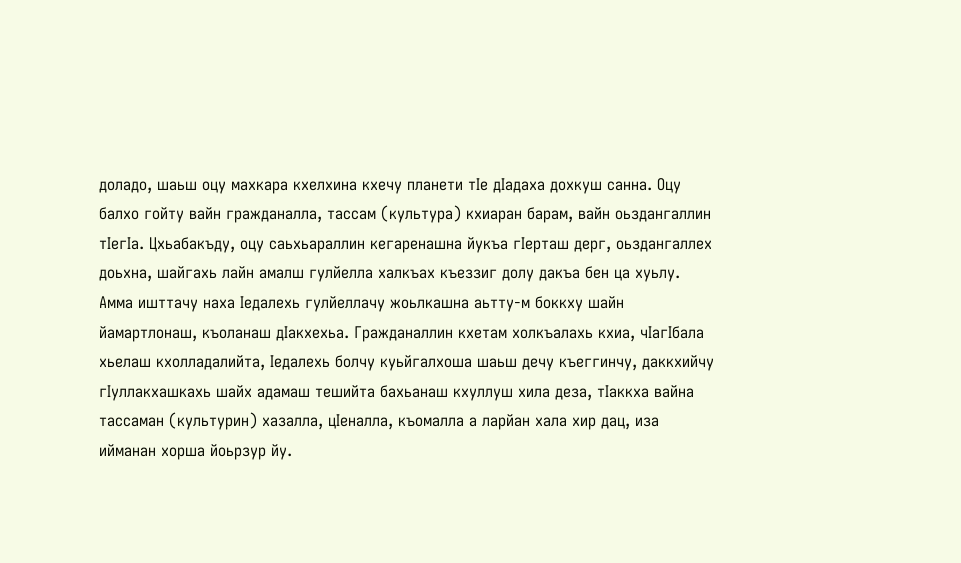доладо, шаьш оцу махкара кхелхина кхечу планети тIе дIадаха дохкуш санна. Оцу балхо гойту вайн гражданалла, тассам (культура) кхиаран барам, вайн оьздангаллин тIегIа. Цхьабакъду, оцу саьхьараллин кегаренашна йукъа гIерташ дерг, оьздангаллех доьхна, шайгахь лайн амалш гулйелла халкъах къеззиг долу дакъа бен ца хуьлу. Амма ишттачу наха Iедалехь гулйеллачу жоьлкашна аьтту-м боккху шайн йамартлонаш, къоланаш дIакхехьа. Гражданаллин кхетам холкъалахь кхиа, чIагIбала хьелаш кхолладалийта, Iедалехь болчу куьйгалхоша шаьш дечу къеггинчу, даккхийчу  гIуллакхашкахь шайх адамаш тешийта бахьанаш кхуллуш хила деза, тIаккха вайна тассаман (культурин) хазалла, цIеналла, къомалла а ларйан хала хир дац, иза ийманан хорша йоьрзур йу.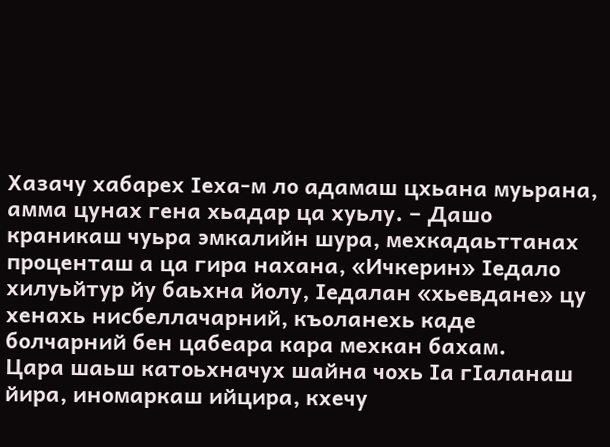Хазачу хабарех Iеха-м ло адамаш цхьана муьрана, амма цунах гена хьадар ца хуьлу. – Дашо краникаш чуьра эмкалийн шура, мехкадаьттанах проценташ а ца гира нахана, «Ичкерин» Iедало хилуьйтур йу баьхна йолу, Iедалан «хьевдане» цу хенахь нисбеллачарний, къоланехь каде болчарний бен цабеара кара мехкан бахам.
Цара шаьш катоьхначух шайна чохь Iа гIаланаш йира, иномаркаш ийцира, кхечу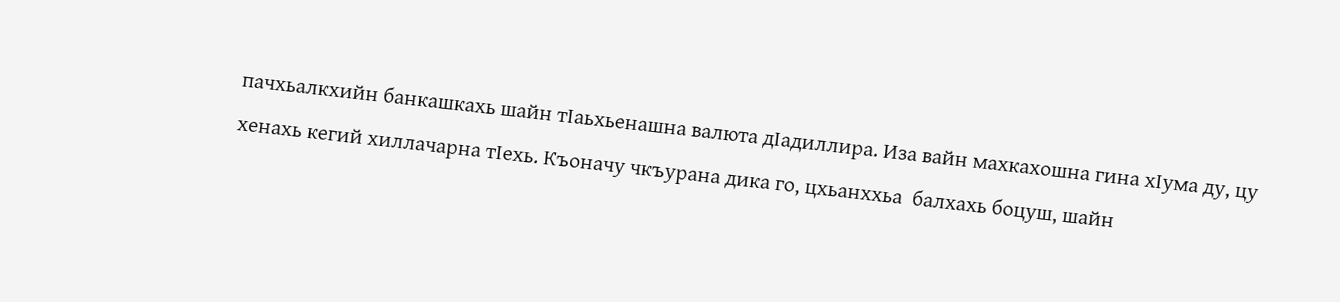пачхьалкхийн банкашкахь шайн тIаьхьенашна валюта дIадиллира. Иза вайн махкахошна гина хIума ду, цу хенахь кегий хиллачарна тIехь. Къоначу чкъурана дика го, цхьанххьа  балхахь боцуш, шайн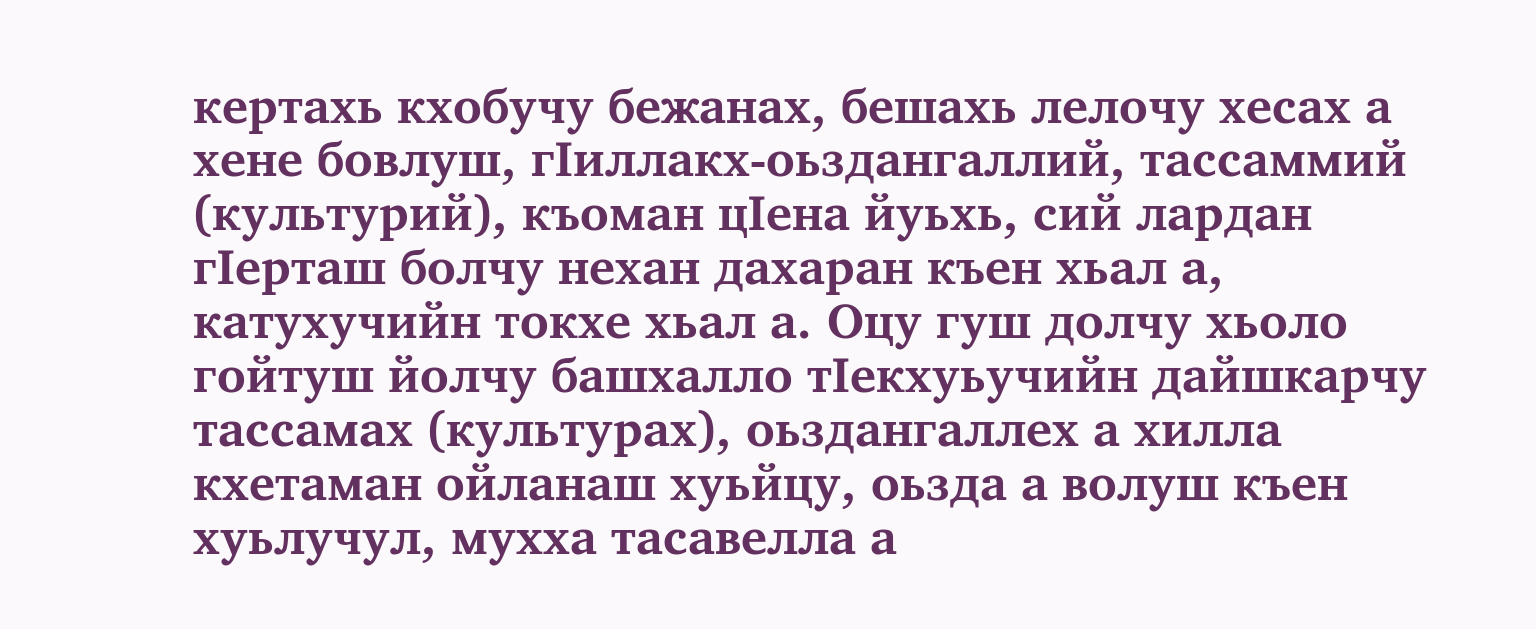кертахь кхобучу бежанах, бешахь лелочу хесах а хене бовлуш, гIиллакх-оьздангаллий, тассаммий (культурий), къоман цIена йуьхь, сий лардан гIерташ болчу нехан дахаран къен хьал а, катухучийн токхе хьал а. Оцу гуш долчу хьоло гойтуш йолчу башхалло тIекхуьучийн дайшкарчу тассамах (культурах), оьздангаллех а хилла кхетаман ойланаш хуьйцу, оьзда а волуш къен хуьлучул, мухха тасавелла а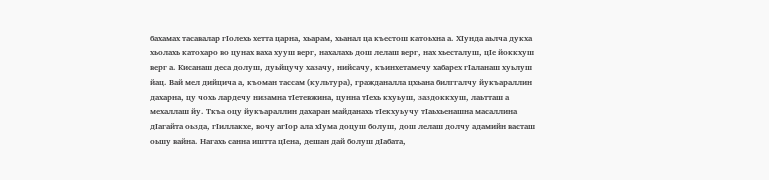бахамах тасавалар гIолехь хетта царна, хьарам, хьанал ца къестош катоьхна а. ХIунда аьлча дукха хьолахь катохаро во цунах ваха хууш верг, нахалахь дош лелаш верг, нах хьесталуш, цIе йоккхуш верг а. Кисанаш деса долуш, дуьйцучу хазачу, нийсачу, къинхетамечу хабарех гIаланаш хуьлуш йац. Вай мел дийцича а, къоман тассам (культура), гражданалла цхьана билггалчу йукъараллин дахарна, цу чохь лардечу низамна тIетевжина, цунна тIехь кхуьуш, заздоккхуш, лаьтташ а мехаллаш йу. Ткъа оцу йукъараллин дахаран майданахь тIекхуьучу тIаьхьенашна масаллина дIагайта оьзда, гIиллакхе, вочу агIор ала хIума доцуш болуш, дош лелаш долчу адамийн васташ оьшу вайна. Нагахь санна иштта цIена, дешан дай болуш дIабата,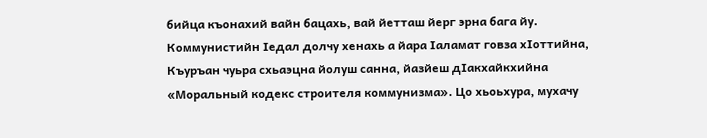бийца къонахий вайн бацахь, вай йетташ йерг эрна бага йу. Коммунистийн Iедал долчу хенахь а йара Iаламат говза хIоттийна, Къуръан чуьра схьаэцна йолуш санна, йазйеш дIакхайкхийна «Моральный кодекс строителя коммунизма». Цо хьоьхура, мухачу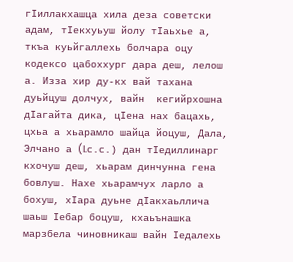гIиллакхашца хила деза советски адам, тIекхуьуш йолу тIаьхье а, ткъа куьйгаллехь болчара оцу кодексо цабоххург дара деш, лелош а. Изза хир ду-кх вай тахана дуьйцуш долчух, вайн  кегийрхошна дIагайта дика, цIена нах бацахь, цхьа а хьарамло шайца йоцуш, Дала, Элчано а (I.с.с.) дан тIедиллинарг кхочуш деш, хьарам динчунна гена бовлуш. Нахе хьарамчух ларло а бохуш, хIара дуьне дIакхаьллича шаьш Iебар боцуш, кхаьънашка марзбела чиновникаш вайн Iедалехь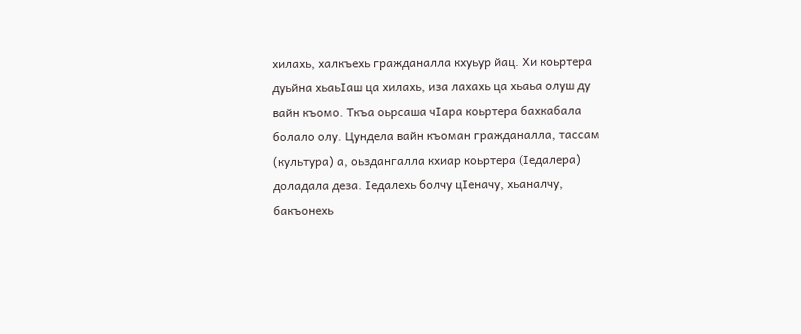хилахь, халкъехь гражданалла кхуьур йац. Хи коьртера дуьйна хьаьIаш ца хилахь, иза лахахь ца хьаьа олуш ду вайн къомо. Ткъа оьрсаша чIара коьртера бахкабала болало олу. Цундела вайн къоман гражданалла, тассам (культура) а, оьздангалла кхиар коьртера (Iедалера) доладала деза. Iедалехь болчу цIеначу, хьаналчу, бакъонехь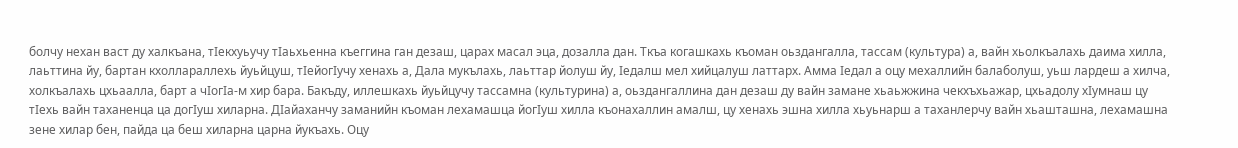болчу нехан васт ду халкъана, тIекхуьучу тIаьхьенна къеггина ган дезаш, царах масал эца, дозалла дан. Ткъа когашкахь къоман оьздангалла, тассам (культура) а, вайн хьолкъалахь даима хилла, лаьттина йу, бартан кхоллараллехь йуьйцуш, тIейогIучу хенахь а, Дала мукълахь, лаьттар йолуш йу, Iедалш мел хийцалуш латтарх. Амма Iедал а оцу мехаллийн балаболуш, уьш лардеш а хилча, холкъалахь цхьаалла, барт а чIогIа-м хир бара. Бакъду, иллешкахь йуьйцучу тассамна (культурина) а, оьздангаллина дан дезаш ду вайн замане хьаьжжина чекхъхьажар, цхьадолу хIумнаш цу тIехь вайн таханенца ца догIуш хиларна. ДIайаханчу заманийн къоман лехамашца йогIуш хилла къонахаллин амалш, цу хенахь эшна хилла хьуьнарш а таханлерчу вайн хьашташна, лехамашна зене хилар бен, пайда ца беш хиларна царна йукъахь. Оцу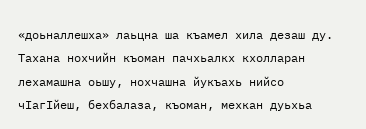«доьналлешха» лаьцна ша къамел хила дезаш ду. Тахана нохчийн къоман пачхьалкх кхолларан лехамашна оьшу, нохчашна йукъахь нийсо чIагIйеш, бехбалаза, къоман, мехкан дуьхьа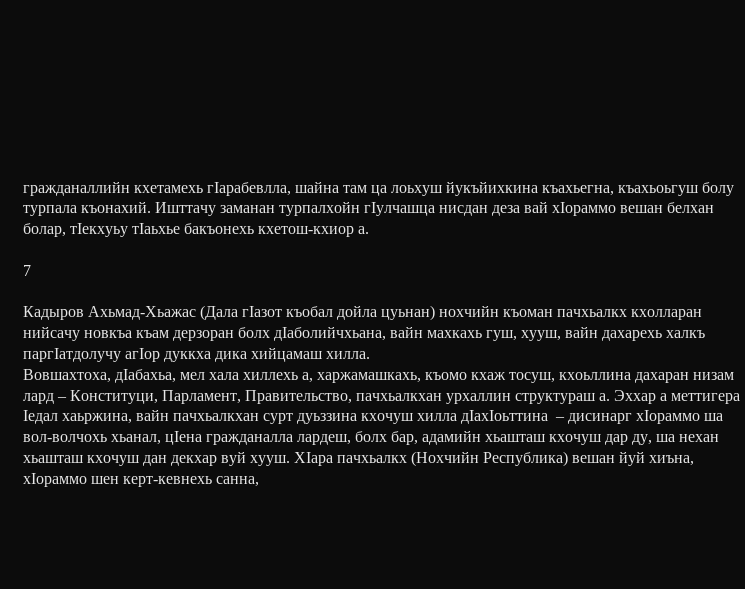гражданаллийн кхетамехь гIарабевлла, шайна там ца лоьхуш йукъйихкина къахьегна, къахьоьгуш болу турпала къонахий. Ишттачу заманан турпалхойн гIулчашца нисдан деза вай хIораммо вешан белхан болар, тIекхуьу тIаьхье бакъонехь кхетош-кхиор а.

7

Кадыров Ахьмад-Хьажас (Дала гIазот къобал дойла цуьнан) нохчийн къоман пачхьалкх кхолларан нийсачу новкъа къам дерзоран болх дIаболийчхьана, вайн махкахь гуш, хууш, вайн дахарехь халкъ паргIатдолучу агIор дуккха дика хийцамаш хилла.
Вовшахтоха, дIабахьа, мел хала хиллехь а, харжамашкахь, къомо кхаж тосуш, кхоьллина дахаран низам лард – Конституци, Парламент, Правительство, пачхьалкхан урхаллин структураш а. Эххар а меттигера Iедал хаьржина, вайн пачхьалкхан сурт дуьззина кхочуш хилла дIахIоьттина  – дисинарг хIораммо ша вол-волчохь хьанал, цIена гражданалла лардеш, болх бар, адамийн хьашташ кхочуш дар ду, ша нехан хьашташ кхочуш дан декхар вуй хууш. ХIара пачхьалкх (Нохчийн Республика) вешан йуй хиъна, хIораммо шен керт-кевнехь санна,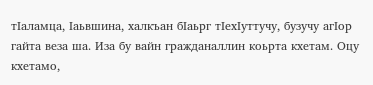тIаламца, Iаьвшина, халкъан бIаьрг тIехIуттучу, бузучу агIор гайта веза ша. Иза бу вайн гражданаллин коьрта кхетам. Оцу кхетамо,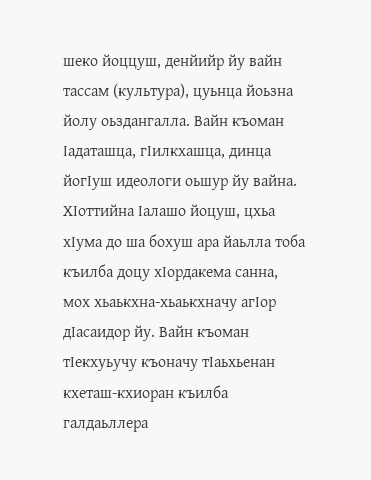шеко йоццуш, денйийр йу вайн тассам (культура), цуьнца йоьзна йолу оьздангалла. Вайн къоман Iадаташца, гIилкхашца, динца йогIуш идеологи оьшур йу вайна. ХIоттийна Iалашо йоцуш, цхьа хIума до ша бохуш ара йаьлла тоба къилба доцу хIордакема санна, мох хьаькхна-хьаькхначу агIор дIасаидор йу. Вайн къоман тIекхуьучу къоначу тIаьхьенан кхеташ-кхиоран къилба галдаьллера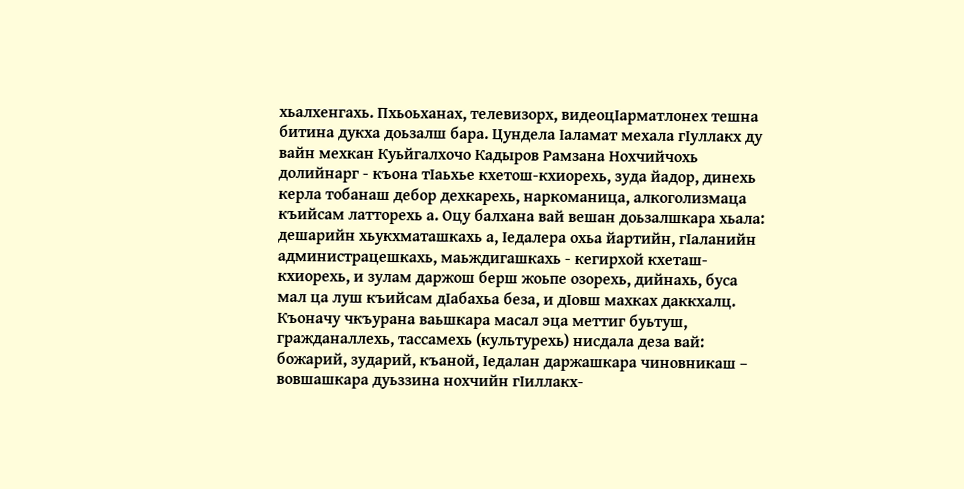хьалхенгахь. Пхьоьханах, телевизорх, видеоцIарматлонех тешна битина дукха доьзалш бара. Цундела Iаламат мехала гIуллакх ду вайн мехкан Куьйгалхочо Кадыров Рамзана Нохчийчохь долийнарг - къона тIаьхье кхетош-кхиорехь, зуда йадор, динехь керла тобанаш дебор дехкарехь, наркоманица, алкоголизмаца къийсам латторехь а. Оцу балхана вай вешан доьзалшкара хьала: дешарийн хьукхматашкахь а, Iедалера охьа йартийн, гIаланийн администрацешкахь, маьждигашкахь - кегирхой кхеташ-кхиорехь, и зулам даржош берш жоьпе озорехь, дийнахь, буса мал ца луш къийсам дIабахьа беза, и дIовш махках даккхалц. Къоначу чкъурана ваьшкара масал эца меттиг буьтуш, гражданаллехь, тассамехь (культурехь) нисдала деза вай: божарий, зударий, къаной, Iедалан даржашкара чиновникаш – вовшашкара дуьззина нохчийн гIиллакх-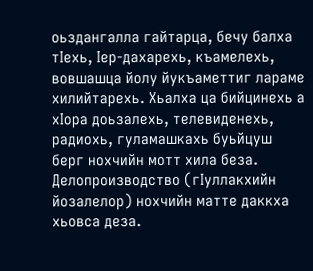оьздангалла гайтарца, бечу балха тIехь, Iер-дахарехь, къамелехь, вовшашца йолу йукъаметтиг лараме хилийтарехь. Хьалха ца бийцинехь а хIора доьзалехь, телевиденехь, радиохь, гуламашкахь буьйцуш берг нохчийн мотт хила беза. Делопроизводство (гIуллакхийн йозалелор) нохчийн матте даккха хьовса деза.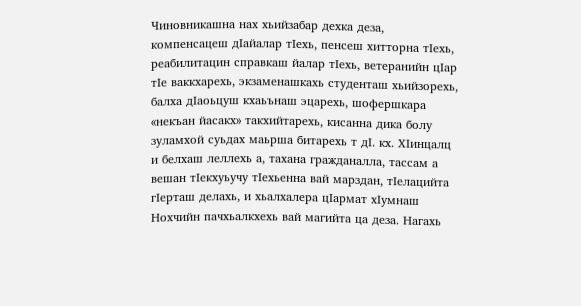Чиновникашна нах хьийзабар дехка деза, компенсацеш дIайалар тIехь, пенсеш хитторна тIехь, реабилитацин справкаш йалар тIехь, ветеранийн цIар тIе ваккхарехь, экзаменашкахь студенташ хьийзорехь, балха дIаоьцуш кхаьънаш эцарехь, шофершкара «некъан йасакх» такхийтарехь, кисанна дика болу зуламхой суьдах маьрша битарехь т дI. кх. ХIинцалц и белхаш леллехь а, тахана гражданалла, тассам а вешан тIекхуьучу тIехьенна вай марздан, тIелацийта гIерташ делахь, и хьалхалера цIармат хIумнаш Нохчийн пачхьалкхехь вай магийта ца деза. Нагахь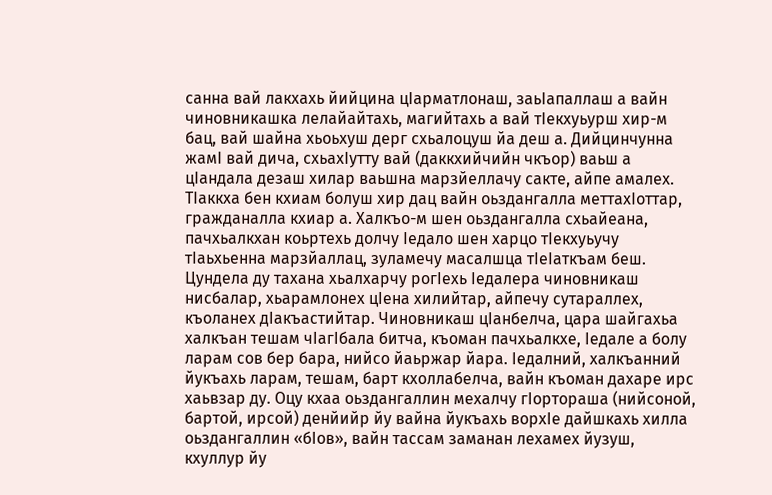санна вай лакхахь йийцина цIарматлонаш, заьIапаллаш а вайн чиновникашка лелайайтахь, магийтахь а вай тIекхуьурш хир-м бац, вай шайна хьоьхуш дерг схьалоцуш йа деш а. Дийцинчунна жамI вай дича, схьахIутту вай (даккхийчийн чкъор) ваьш а цIандала дезаш хилар ваьшна марзйеллачу сакте, айпе амалех. ТIаккха бен кхиам болуш хир дац вайн оьздангалла меттахIоттар, гражданалла кхиар а. Халкъо-м шен оьздангалла схьайеана, пачхьалкхан коьртехь долчу Iедало шен харцо тIекхуьучу тIаьхьенна марзйаллац, зуламечу масалшца тIеIаткъам беш. Цундела ду тахана хьалхарчу рогIехь Iедалера чиновникаш нисбалар, хьарамлонех цIена хилийтар, айпечу сутараллех, къоланех дIакъастийтар. Чиновникаш цIанбелча, цара шайгахьа халкъан тешам чIагIбала битча, къоман пачхьалкхе, Iедале а болу ларам сов бер бара, нийсо йаьржар йара. Iедалний, халкъанний йукъахь ларам, тешам, барт кхоллабелча, вайн къоман дахаре ирс хаьвзар ду. Оцу кхаа оьздангаллин мехалчу гIортораша (нийсоной, бартой, ирсой) денйийр йу вайна йукъахь ворхIе дайшкахь хилла оьздангаллин «бIов», вайн тассам заманан лехамех йузуш, кхуллур йу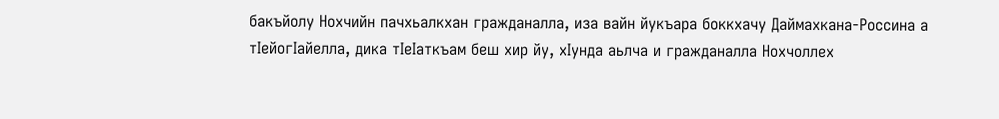бакъйолу Нохчийн пачхьалкхан гражданалла, иза вайн йукъара боккхачу Даймахкана-Россина а тIейогIайелла, дика тIеIаткъам беш хир йу, хIунда аьлча и гражданалла Нохчоллех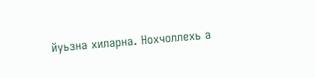йуьзна хиларна. Нохчоллехь а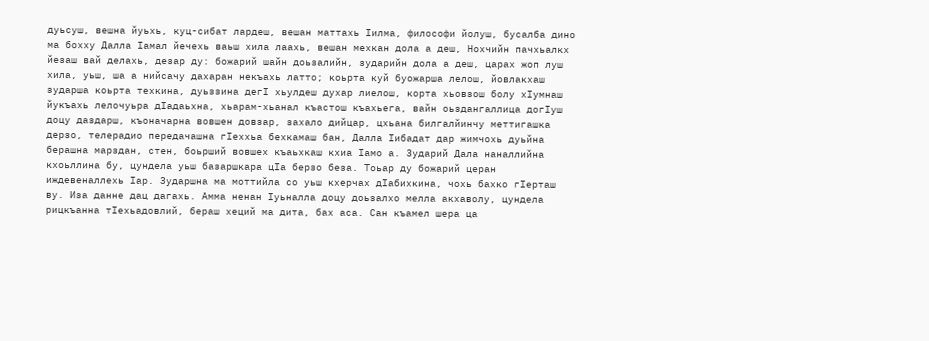дуьсуш, вешна йуьхь, куц-сибат лардеш, вешан маттахь Iилма, философи йолуш, бусалба дино ма бохху Далла Iамал йечехь ваьш хила лаахь, вешан мехкан дола а деш, Нохчийн пачхьалкх йезаш вай делахь, дезар ду: божарий шайн доьзалийн, зударийн дола а деш, царах жоп луш хила, уьш, ша а нийсачу дахаран некъахь латто; коьрта куй буожарша лелош, йовлакхаш зударша коьрта техкина, дуьззина дегI хьулдеш духар лиелош, корта хьовзош болу хIумнаш йукъахь лелочуьра дIадаьхна, хьарам-хьанал къастош къахьега, вайн оьздангаллица догIуш доцу даздарш, къоначарна вовшен довзар, захало дийцар, цхьана билгалйинчу меттигашка дерзо, телерадио передачашна гIеххьа бехкамаш бан, Далла Iибадат дар жимчохь дуьйна берашна марздан, стен, боьрший вовшех къаьхкаш кхиа Iамо а. Зударий Дала наналлийна кхоьллина бу, цундела уьш базаршкара цIа берзо беза. Тоьар ду божарий церан иждевеналлехь Iар. Зударшна ма моттийла со уьш кхерчах дIабихкина, чохь бахко гIерташ ву. Иза данне дац дагахь. Амма ненан Iуьналла доцу доьзалхо мелла акхаволу, цундела рицкъанна тIехьадовлий, бераш хеций ма дита, бах аса. Сан къамел шера ца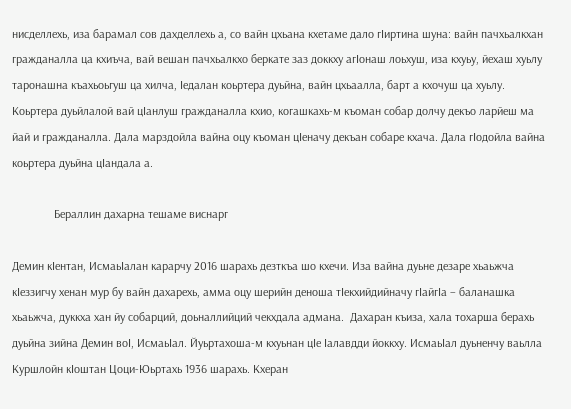нисделлехь, иза барамал сов дахделлехь а, со вайн цхьана кхетаме дало гIиртина шуна: вайн пачхьалкхан гражданалла ца кхиъча, вай вешан пачхьалкхо беркате заз доккху агIонаш лоьхуш, иза кхуьу, йехаш хуьлу таронашна къахьоьгуш ца хилча, Iедалан коьртера дуьйна, вайн цхьаалла, барт а кхочуш ца хуьлу.
Коьртера дуьйлалой вай цIанлуш гражданалла кхио, когашкахь-м къоман собар долчу декъо ларйеш ма йай и гражданалла. Дала марздойла вайна оцу къоман цIеначу декъан собаре кхача. Дала гIодойла вайна коьртера дуьйна цIандала а.

              Бераллин дахарна тешаме виснарг

Демин кIентан, ИсмаьIалан карарчу 2016 шарахь дезткъа шо кхечи. Иза вайна дуьне дезаре хьаьжча кIеззигчу хенан мур бу вайн дахарехь, амма оцу шерийн деноша тIекхийдийначу гIайгIа – баланашка хьаьжча, дуккха хан йу собарций, доьналлийций чекхдала адмана.  Дахаран къиза, хала тохарша берахь дуьйна зийна Демин воI, ИсмаьIал. Йуьртахоша-м кхуьнан цIе Iалавдди йоккху. ИсмаьIал дуьненчу ваьлла Куршлойн кIоштан Цоци-Юьртахь 1936 шарахь. Кхеран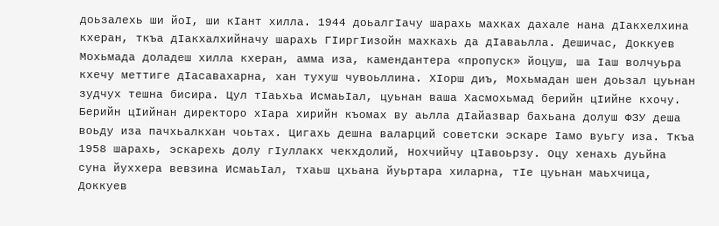доьзалехь ши йоI, ши кIант хилла. 1944 доьалгIачу шарахь махках дахале нана дIакхелхина кхеран, ткъа дIакхалхийначу шарахь ГIиргIизойн махкахь да дIаваьлла. Дешичас, Доккуев Мохьмада доладеш хилла кхеран, амма иза, камендантера «пропуск» йоцуш, ша Iаш волчуьра  кхечу меттиге дIасавахарна, хан тухуш чувоьллина. ХIорш диъ, Мохьмадан шен доьзал цуьнан зудчух тешна бисира. Цул тIаьхьа ИсмаьIал, цуьнан ваша Хасмохьмад берийн цIийне кхочу. Берийн цIийнан директоро хIара хирийн къомах ву аьлла дIайазвар бахьана долуш ФЗУ деша воьду иза пачхьалкхан чоьтах. Цигахь дешна валарций советски эскаре Iамо вуьгу иза. Ткъа 1958 шарахь, эскарехь долу гIуллакх чекхдолий, Нохчийчу цIавоьрзу. Оцу хенахь дуьйна суна йуххера вевзина ИсмаьIал, тхаьш цхьана йуьртара хиларна, тIе цуьнан маьхчица, Доккуев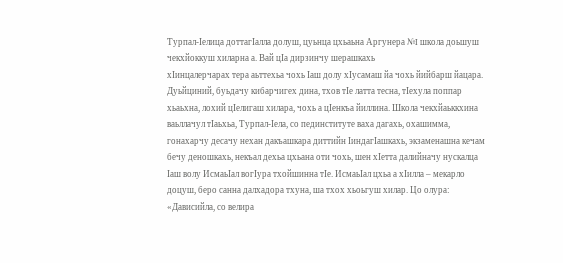Турпал-Iелица доттагIалла долуш, цуьнца цхьаьна Аргунера №I школа доьшуш чекхйоккуш хиларна а. Вай цIа дирзинчу шерашкахь
хIинцалерчарах тера аьттехьа чохь Iаш долу хIусамаш йа чохь йийбарш йацара. Дуьйциний, буьдачу кибарчигех дина, тхов тIе латта тесна, тIехула поппар хьаьхна, лохий цIелигаш хилара, чохь а цIенкъа йиллина. Школа чекхйаьккхина ваьллачул тIаьхьа, Турпал-Iела, со пединституте ваха дагахь, охашимма, гонахарчу десачу нехан дакъашкара диттийн IиндагIашкахь, экзаменашна кечам бечу деношкахь, некъал дехьа цхьана оти чохь, шен хIетта далийначу нускалца Iаш волу ИсмаьIал вогIура тхойшинна тIе. ИсмаьIал цхьа а хIилла – мекарло доцуш, беро санна далхадора тхуна, ша тхох хьоьгуш хилар. Цо олура: «Дависийла, со велира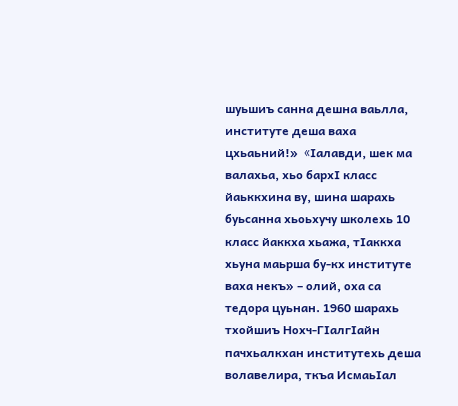шуьшиъ санна дешна ваьлла, институте деша ваха цхьаьний!»  «Iалавди, шек ма валахьа, хьо бархI класс йаьккхина ву, шина шарахь буьсанна хьоьхучу школехь 10 класс йаккха хьажа, тIаккха хьуна маьрша бу-кх институте ваха некъ» – олий, оха са тедора цуьнан. 1960 шарахь тхойшиъ Нохч-ГIалгIайн пачхьалкхан институтехь деша волавелира, ткъа ИсмаьIал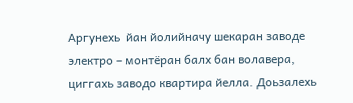Аргунехь  йан йолийначу шекаран заводе электро – монтёран балх бан волавера, циггахь заводо квартира йелла. Доьзалехь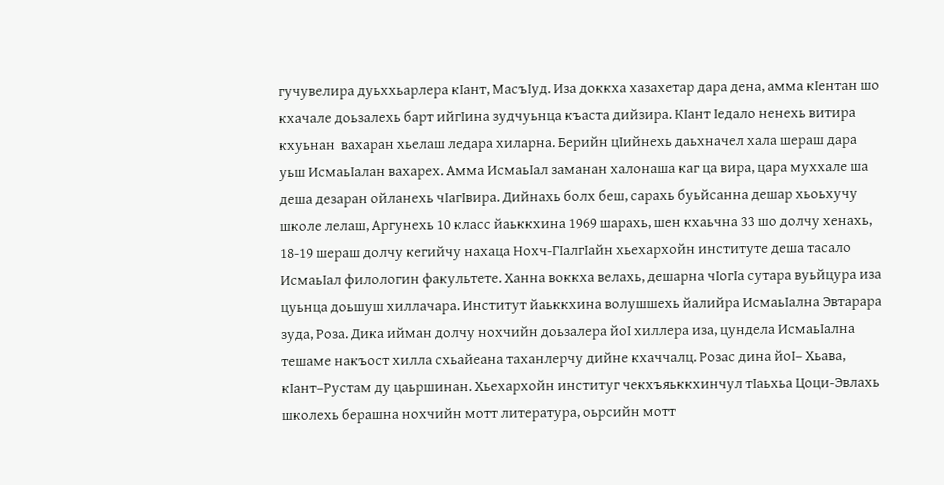гучувелира дуьххьарлера кIант, МасъIуд. Иза доккха хазахетар дара дена, амма кIентан шо кхачале доьзалехь барт ийгIина зудчуьнца къаста дийзира. КIант Iедало ненехь витира кхуьнан  вахаран хьелаш ледара хиларна. Берийн цIийнехь даьхначел хала шераш дара уьш ИсмаьIалан вахарех. Амма ИсмаьIал заманан халонаша каг ца вира, цара муххале ша деша дезаран ойланехь чIагIвира. Дийнахь болх беш, сарахь буьйсанна дешар хьоьхучу школе лелаш, Аргунехь 10 класс йаьккхина 1969 шарахь, шен кхаьчна 33 шо долчу хенахь, 18-19 шераш долчу кегийчу нахаца Нохч-ГIалгIайн хьехархойн институте деша тасало ИсмаьIал филологин факультете. Ханна воккха велахь, дешарна чIогIа сутара вуьйцура иза цуьнца доьшуш хиллачара. Институт йаьккхина волушшехь йалийра ИсмаьIална Эвтарара зуда, Роза. Дика ийман долчу нохчийн доьзалера йоI хиллера иза, цундела ИсмаьIална тешаме накъост хилла схьайеана таханлерчу дийне кхаччалц. Розас дина йоI– Хьава, кIант–Рустам ду цаьршинан. Хьехархойн институг чекхъяьккхинчул тIаьхьа Цоци-Эвлахь школехь берашна нохчийн мотт литература, оьрсийн мотт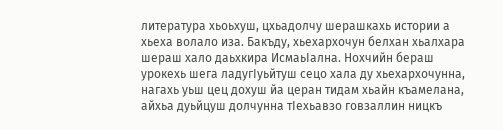литература хьоьхуш, цхьадолчу шерашкахь истории а хьеха волало иза. Бакъду, хьехархочун белхан хьалхара шераш хало даьхкира ИсмаьIална. Нохчийн бераш урокехь шега ладугIуьйтуш сецо хала ду хьехархочунна, нагахь уьш цец дохуш йа церан тидам хьайн къамелана, айхьа дуьйцуш долчунна тIехьавзо говзаллин ницкъ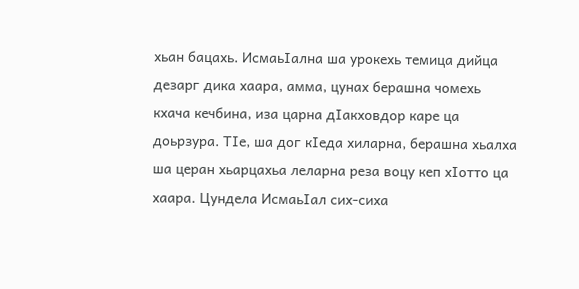хьан бацахь. ИсмаьIална ша урокехь темица дийца дезарг дика хаара, амма, цунах берашна чомехь кхача кечбина, иза царна дIакховдор каре ца доьрзура. ТIе, ша дог кIеда хиларна, берашна хьалха ша церан хьарцахьа леларна реза воцу кеп хIотто ца хаара. Цундела ИсмаьIал сих-сиха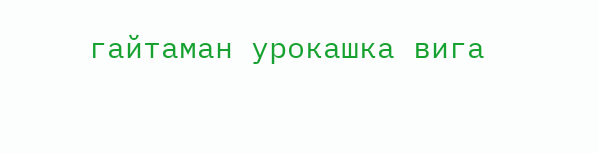гайтаман урокашка вига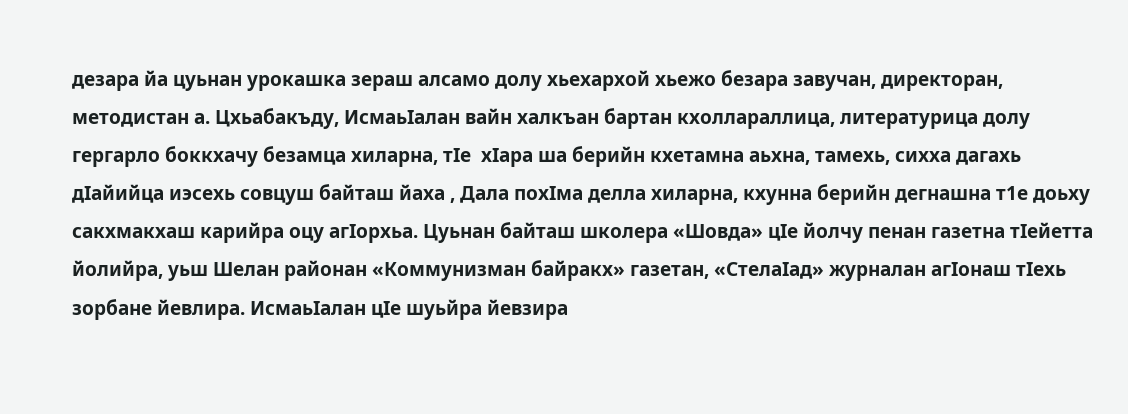дезара йа цуьнан урокашка зераш алсамо долу хьехархой хьежо безара завучан, директоран, методистан а. Цхьабакъду, ИсмаьIалан вайн халкъан бартан кхоллараллица, литературица долу гергарло боккхачу безамца хиларна, тIе  хIара ша берийн кхетамна аьхна, тамехь, сихха дагахь дIайийца иэсехь совцуш байташ йаха , Дала похIма делла хиларна, кхунна берийн дегнашна т1е доьху сакхмакхаш карийра оцу агIорхьа. Цуьнан байташ школера «Шовда» цIе йолчу пенан газетна тIейетта йолийра, уьш Шелан районан «Коммунизман байракх» газетан, «СтелаIад» журналан агIонаш тIехь зорбане йевлира. ИсмаьIалан цIе шуьйра йевзира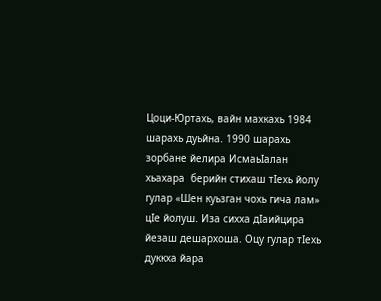Цоци-Юртахь, вайн махкахь 1984 шарахь дуьйна. 1990 шарахь зорбане йелира ИсмаьIалан хьахара  берийн стихаш тIехь йолу гулар «Шен куьзган чохь гича лам» цIе йолуш. Иза сихха дIаийцира йезаш дешархоша. Оцу гулар тIехь дуккха йара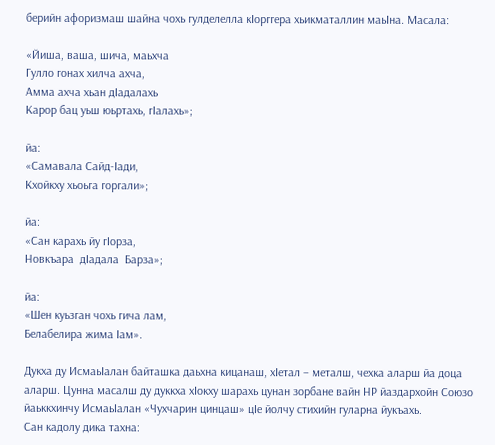берийн афоризмаш шайна чохь гулделелла кIорггера хьикматаллин маьIна. Масала:

«Йиша, ваша, шича, маьхча
Гулло гонах хилча ахча,
Амма ахча хьан дIадалахь
Карор бац уьш юьртахь, гIалахь»;

йа:
«Самавала Сайд-Iади,
Кхойкху хьоьга горгали»;

йа:
«Сан карахь йу гIорза,
Новкъара  дIадала  Барза»;

йа:
«Шен куьзган чохь гича лам,
Белабелира жима Iам».

Дукха ду ИсмаьIалан байташка даьхна кицанаш, хIетал – металш, чехка аларш йа доца аларш. Цунна масалш ду дуккха хIокху шарахь цунан зорбане вайн НР йаздархойн Союзо йаьккхинчу ИсмаьIалан «Чухчарин цинцаш» цIе йолчу стихийн гуларна йукъахь.
Сан кадолу дика тахна: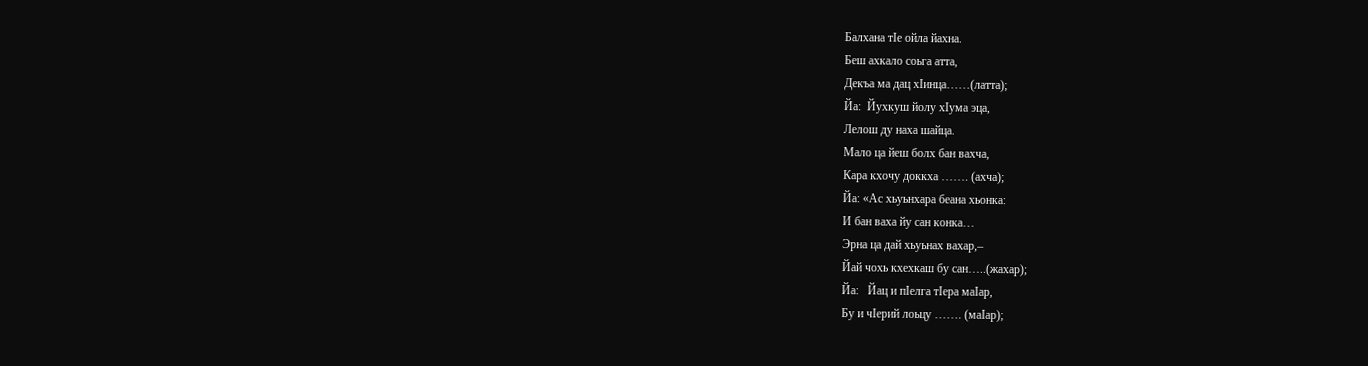Балхана тIе ойла йахна.
Беш ахкало соьга атта,
Декъа ма дац хIинца……(латта);
Йа:  Йухкуш йолу хIума эца,
Лелош ду наха шайца.
Мало ца йеш болх бан вахча,
Кара кхочу доккха ……. (ахча);
Йа: «Ас хьуьнхара беана хьонка:
И бан ваха йу сан конка…
Эрна ца дай хьуьнах вахар,–
Йай чохь кхехкаш бу сан…..(жахар);
Йа:   Йац и пIелга тIера маIар,
Бу и чIерий лоьцу ……. (маIар);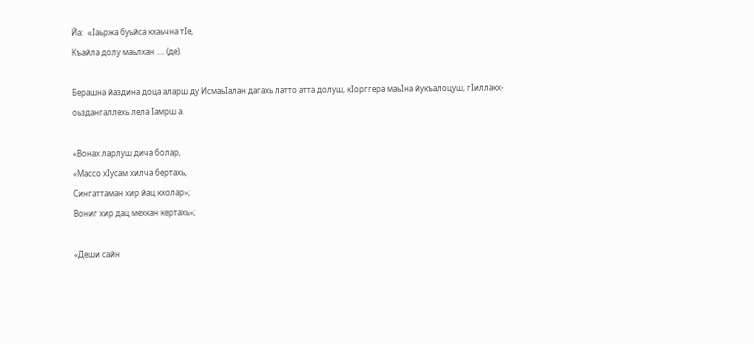Йа:  «Iаьржа буьйса кхаьчна тIе,
Къайла долу маьлхан …. (де).

Берашна йаздина доца аларш ду ИсмаьIалан дагахь латто атта долуш, кIорггера маьIна йукъалоцуш, гIиллакх-оьздангаллехь лела Iамрш а.

«Вонах ларлуш дича болар,
«Массо хIусам хилча бертахь,
Сингаттаман хир йац кхолар»;
Вониг хир дац мехкан кертахь»;

«Деши сайн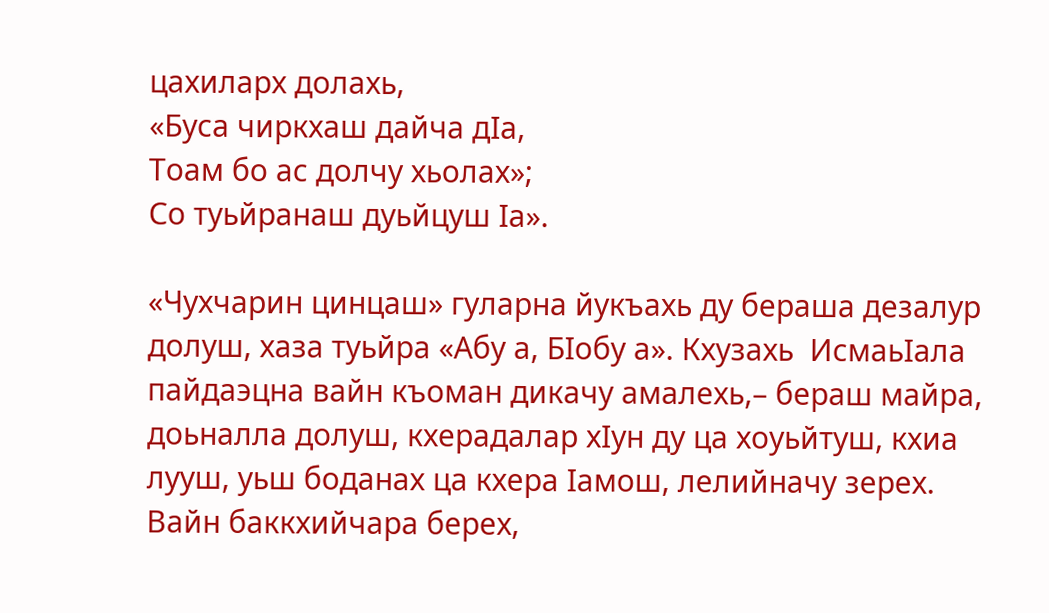цахиларх долахь,
«Буса чиркхаш дайча дIа,
Тоам бо ас долчу хьолах»;
Со туьйранаш дуьйцуш Iа».

«Чухчарин цинцаш» гуларна йукъахь ду бераша дезалур долуш, хаза туьйра «Абу а, БIобу а». Кхузахь  ИсмаьIала пайдаэцна вайн къоман дикачу амалехь,– бераш майра, доьналла долуш, кхерадалар хIун ду ца хоуьйтуш, кхиа лууш, уьш боданах ца кхера Iамош, лелийначу зерех. Вайн баккхийчара берех,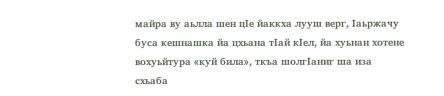майра ву аьлла шен цIе йаккха лууш верг, Iаьржачу буса кешнашка йа цхьана тIай кIел, йа хуьнан хотене вохуьйтура «куй била», ткъа шолгIаниг ша иза схьаба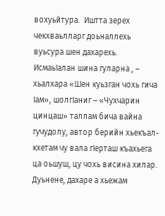вохуьйтура.  Иштта зерех чекхваьлларг доьналлехь вуьсура шен дахарехь. ИсмаьIалан шина гуларна , – хьалхара «Шен куьзган чохь гича Iам», шолгIаниг – «Чухчарин цинцаш» таллам бича вайна гучудолу, автор берийн хьекъал-кхетам чу вала гIерташ къахьега ца оьшуш, цу чохь висина хилар. Дуьнене, дахаре а хьежам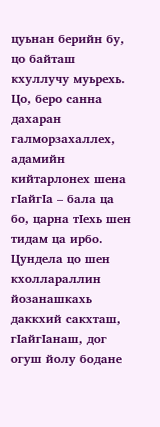цуьнан берийн бу, цо байташ кхуллучу муьрехь. Цо, беро санна дахаран галморзахаллех, адамийн кийтарлонех шена гIайгIа – бала ца бо, царна тIехь шен тидам ца ирбо. Цундела цо шен кхоллараллин йозанашкахь даккхий сакхташ, гIайгIанаш, дог огуш йолу бодане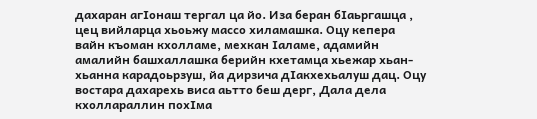дахаран агIонаш тергал ца йо. Иза беран бIаьргашца , цец вийларца хьоьжу массо хиламашка. Оцу кепера вайн къоман кхолламе, мехкан Iаламе, адамийн амалийн башхаллашка берийн кхетамца хьежар хьан-хьанна карадоьрзуш, йа дирзича дIакхехьалуш дац. Оцу востара дахарехь виса аьтто беш дерг, Дала дела кхоллараллин похIма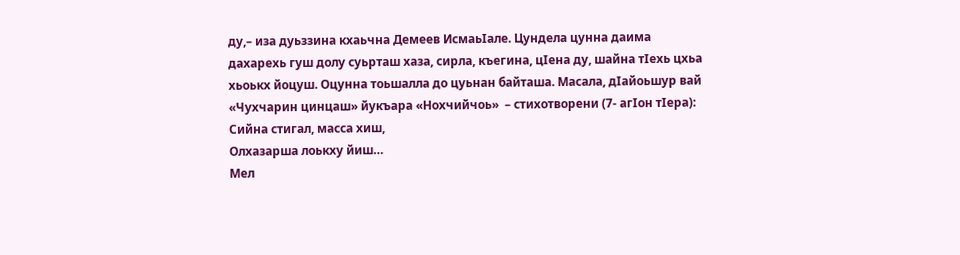ду,– иза дуьззина кхаьчна Демеев ИсмаьIале. Цундела цунна даима дахарехь гуш долу суьрташ хаза, сирла, къегина, цIена ду, шайна тIехь цхьа хьоькх йоцуш. Оцунна тоьшалла до цуьнан байташа. Масала, дIайоьшур вай «Чухчарин цинцаш» йукъара «Нохчийчоь»  – стихотворени (7- агIон тIера):
Сийна стигал, масса хиш,
Олхазарша лоькху йиш…
Мел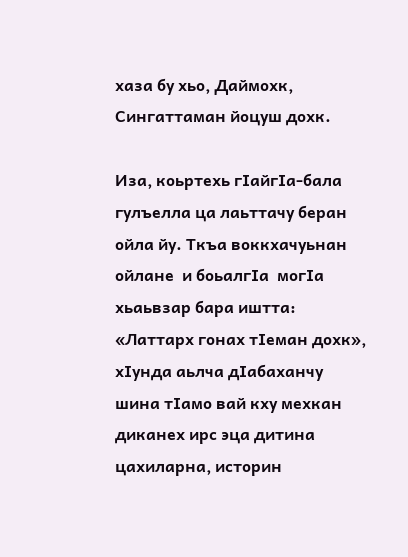хаза бу хьо, Даймохк,
Сингаттаман йоцуш дохк.

Иза, коьртехь гIайгIа-бала гулъелла ца лаьттачу беран ойла йу. Ткъа воккхачуьнан ойлане  и боьалгIа  могIа  хьаьвзар бара иштта: «Латтарх гонах тIеман дохк», хIунда аьлча дIабаханчу шина тIамо вай кху мехкан диканех ирс эца дитина цахиларна, историн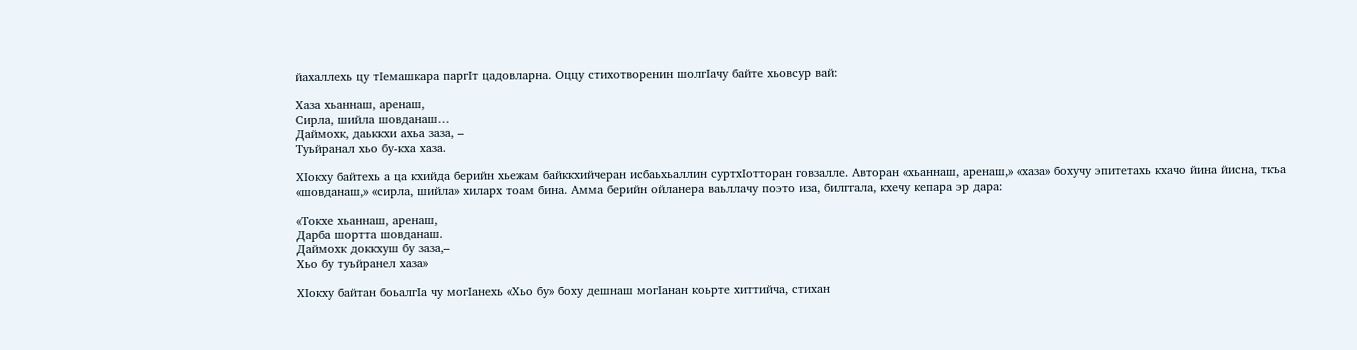йахаллехь цу тIемашкара паргIт цадовларна. Оццу стихотворенин шолгIачу байте хьовсур вай:

Хаза хьаннаш, аренаш,
Сирла, шийла шовданаш…
Даймохк, даьккхи ахьа заза, –
Туьйранал хьо бу-кха хаза.

ХIокху байтехь а ца кхийда берийн хьежам байккхийчеран исбаьхьаллин суртхIотторан говзалле. Авторан «хьаннаш, аренаш,» «хаза» бохучу эпитетахь кхачо йина йисна, ткъа «шовданаш,» «сирла, шийла» хиларх тоам бина. Амма берийн ойланера ваьллачу поэто иза, билггала, кхечу кепара эр дара:

«Токхе хьаннаш, аренаш,
Дарба шортта шовданаш.
Даймохк доккхуш бу заза,–
Хьо бу туьйранел хаза»

ХIокху байтан боьалгIа чу могIанехь «Хьо бу» боху дешнаш могIанан коьрте хиттийча, стихан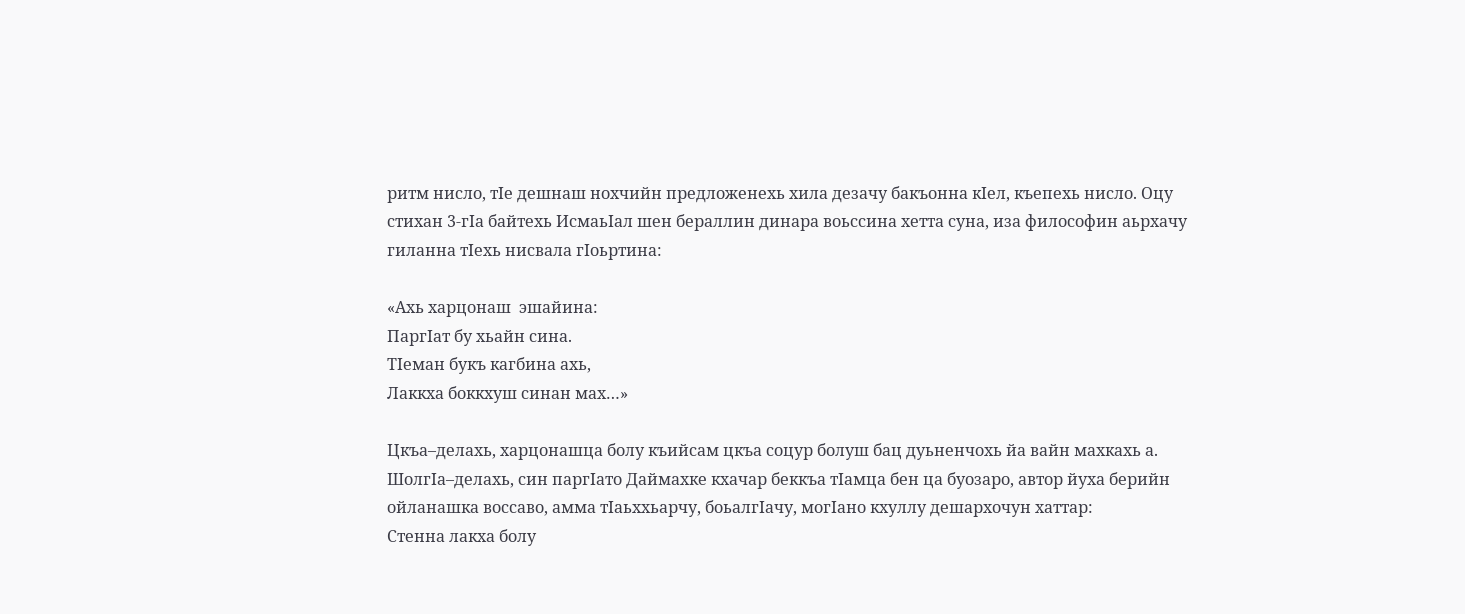ритм нисло, тIе дешнаш нохчийн предложенехь хила дезачу бакъонна кIел, къепехь нисло. Оцу стихан 3-гIа байтехь ИсмаьIал шен бераллин динара воьссина хетта суна, иза философин аьрхачу гиланна тIехь нисвала гIоьртина:

«Ахь харцонаш  эшайина:
ПаргIат бу хьайн сина.
ТIеман букъ кагбина ахь,
Лаккха боккхуш синан мах…»

Цкъа–делахь, харцонашца болу къийсам цкъа соцур болуш бац дуьненчохь йа вайн махкахь а. ШолгIа–делахь, син паргIато Даймахке кхачар беккъа тIамца бен ца буозаро, автор йуха берийн ойланашка воссаво, амма тIаьххьарчу, боьалгIачу, могIано кхуллу дешархочун хаттар:
Стенна лакха болу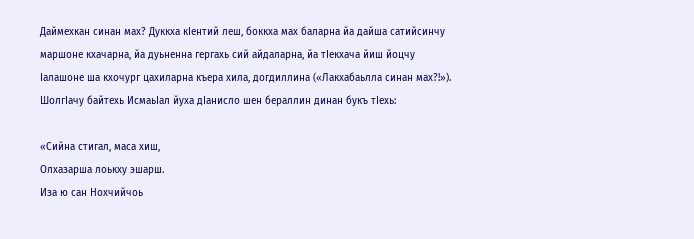Даймехкан синан мах? Дуккха кIентий леш, боккха мах баларна йа дайша сатийсинчу маршоне кхачарна, йа дуьненна гергахь сий айдаларна, йа тIекхача йиш йоцчу Iалашоне ша кхочург цахиларна къера хила, догдиллина («Лакхабаьлла синан мах?!»). ШолгIачу байтехь ИсмаьIал йуха дIанисло шен бераллин динан букъ тIехь:

«Сийна стигал, маса хиш,
Олхазарша лоькху эшарш.
Иза ю сан Нохчийчоь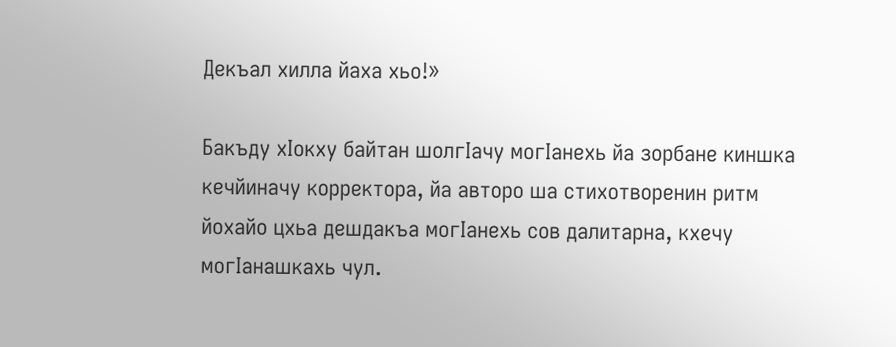Декъал хилла йаха хьо!»

Бакъду хIокху байтан шолгIачу могIанехь йа зорбане киншка кечйиначу корректора, йа авторо ша стихотворенин ритм йохайо цхьа дешдакъа могIанехь сов далитарна, кхечу могIанашкахь чул.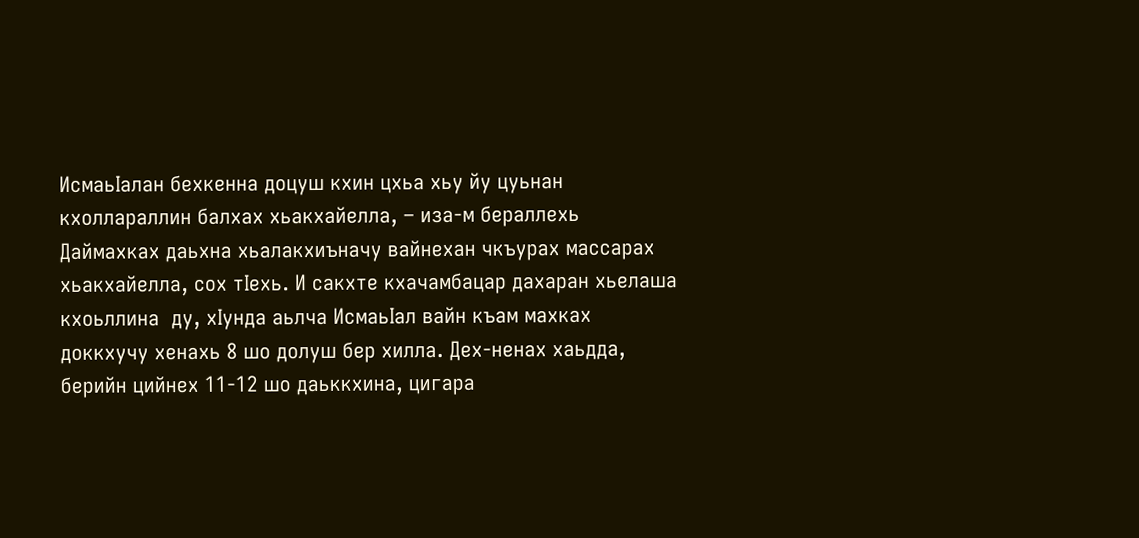ИсмаьIалан бехкенна доцуш кхин цхьа хьу йу цуьнан кхоллараллин балхах хьакхайелла, – иза-м бераллехь Даймахках даьхна хьалакхиъначу вайнехан чкъурах массарах хьакхайелла, сох тIехь. И сакхте кхачамбацар дахаран хьелаша кхоьллина  ду, хIунда аьлча ИсмаьIал вайн къам махках доккхучу хенахь 8 шо долуш бер хилла. Дех-ненах хаьдда, берийн цийнех 11-12 шо даьккхина, цигара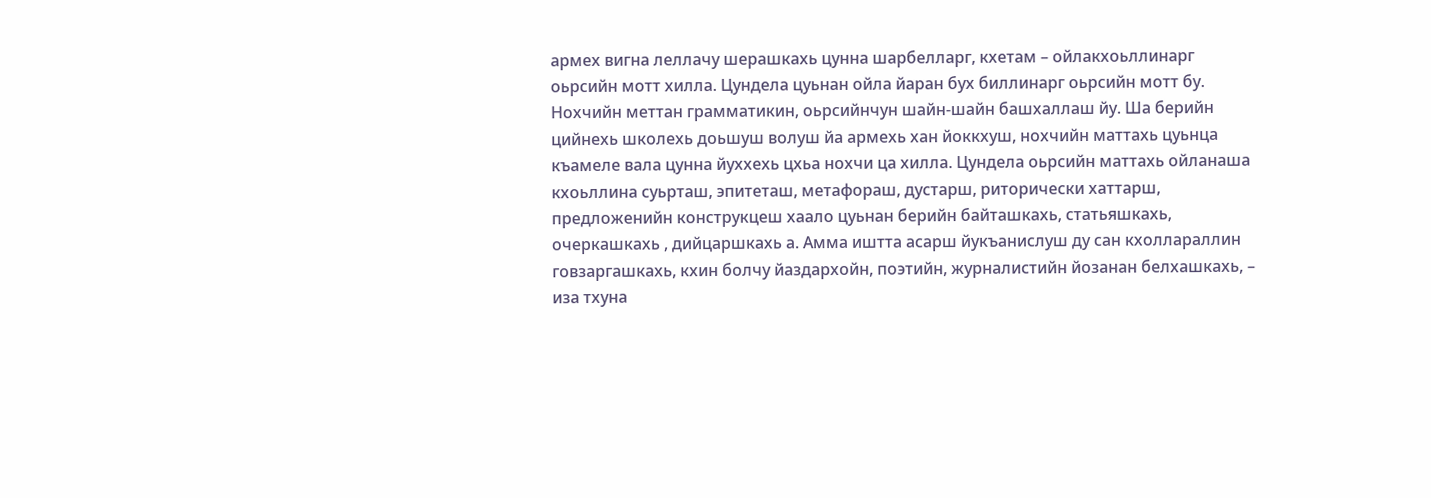армех вигна леллачу шерашкахь цунна шарбелларг, кхетам – ойлакхоьллинарг оьрсийн мотт хилла. Цундела цуьнан ойла йаран бух биллинарг оьрсийн мотт бу. Нохчийн меттан грамматикин, оьрсийнчун шайн-шайн башхаллаш йу. Ша берийн цийнехь школехь доьшуш волуш йа армехь хан йоккхуш, нохчийн маттахь цуьнца къамеле вала цунна йуххехь цхьа нохчи ца хилла. Цундела оьрсийн маттахь ойланаша кхоьллина суьрташ, эпитеташ, метафораш, дустарш, риторически хаттарш, предложенийн конструкцеш хаало цуьнан берийн байташкахь, статьяшкахь, очеркашкахь , дийцаршкахь а. Амма иштта асарш йукъанислуш ду сан кхоллараллин говзаргашкахь, кхин болчу йаздархойн, поэтийн, журналистийн йозанан белхашкахь, – иза тхуна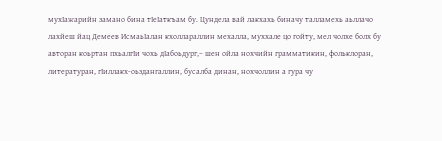мухIажарийн замано бина тIеIаткъам бу. Цундела вай лакхахь биначу талламехь аьллачо лахйеш йац Демеев ИсмаьIалан кхоллараллин мехалла, муххале цо гойту, мел чолхе болх бу авторан коьртан пхьалгIи чохь дIабоьдург,– шен ойла нохчийн грамматикин, фольклоран, литературан, гIиллакх-оьздангаллин, бусалба динан, нохчоллин а гура чу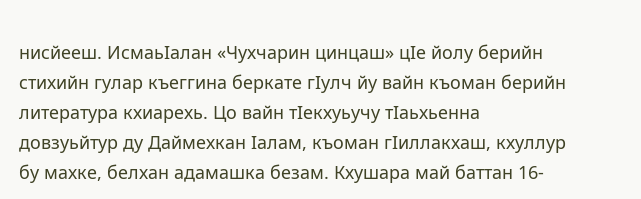нисйееш. ИсмаьIалан «Чухчарин цинцаш» цIе йолу берийн стихийн гулар къеггина беркате гIулч йу вайн къоман берийн литература кхиарехь. Цо вайн тIекхуьучу тIаьхьенна довзуьйтур ду Даймехкан Iалам, къоман гIиллакхаш, кхуллур бу махке, белхан адамашка безам. Кхушара май баттан 16-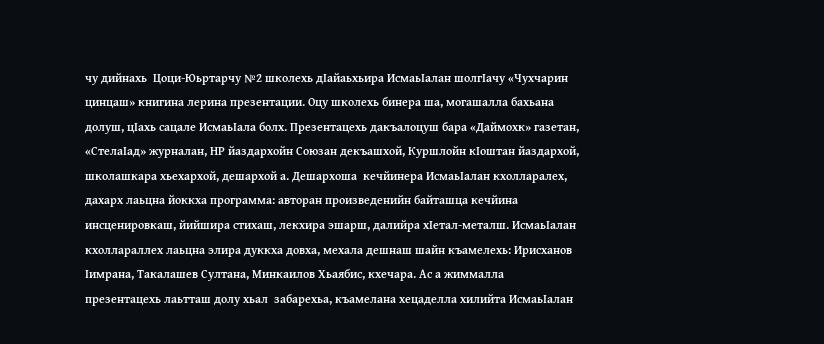чу дийнахь  Цоци-Юьртарчу №2 школехь дIайаьхьира ИсмаьIалан шолгIачу «Чухчарин цинцаш» книгина лерина презентации. Оцу школехь бинера ша, могашалла бахьана долуш, цIахь сацале ИсмаьIала болх. Презентацехь дакъалоцуш бара «Даймохк» газетан, «СтелаIад» журналан, НР йаздархойн Союзан декъашхой, Куршлойн кIоштан йаздархой, школашкара хьехархой, дешархой а. Дешархоша  кечйинера ИсмаьIалан кхолларалех, дахарх лаьцна йоккха программа: авторан произведенийн байташца кечйина инсценировкаш, йийшира стихаш, лекхира эшарш, далийра хIетал-металш. ИсмаьIалан кхоллараллех лаьцна элира дуккха довха, мехала дешнаш шайн къамелехь: Ирисханов Iимрана, Такалашев Султана, Минкаилов Хьаябис, кхечара. Ас а жиммалла презентацехь лаьтташ долу хьал  забарехьа, къамелана хецаделла хилийта ИсмаьIалан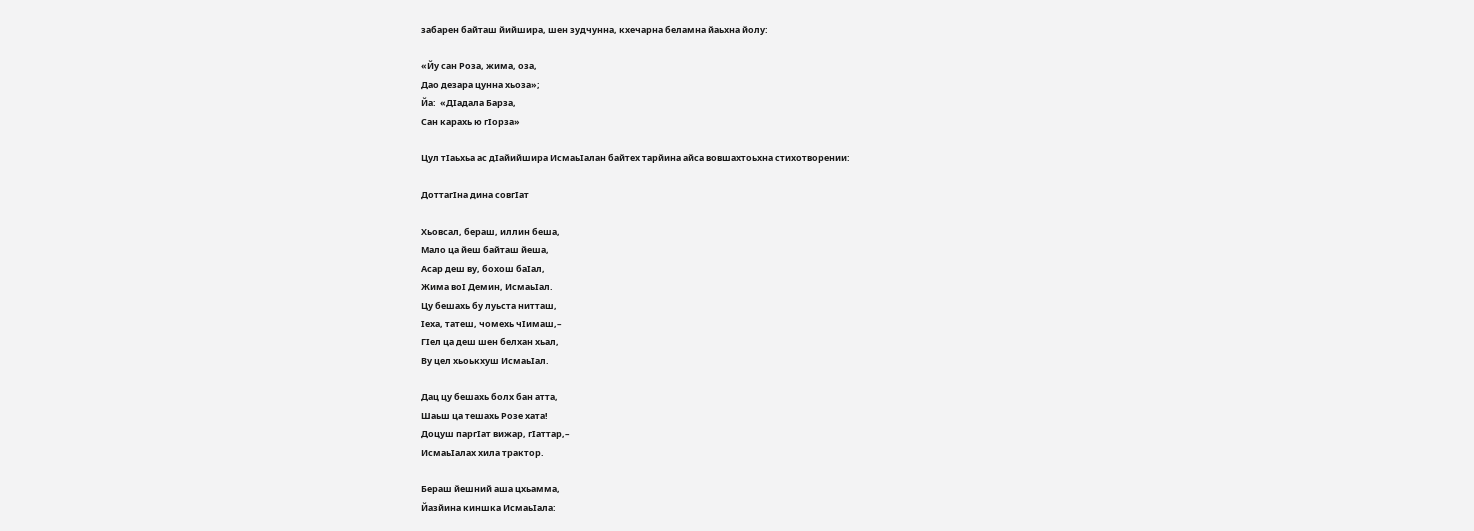забарен байташ йийшира, шен зудчунна, кхечарна беламна йаьхна йолу:

«Йу сан Роза, жима, оза,
Дао дезара цунна хьоза»;
Йа:  «ДIадала Барза,
Сан карахь ю гIорза»

Цул тIаьхьа ас дIайийшира ИсмаьIалан байтех тарйина айса вовшахтоьхна стихотворении:

ДоттагIна дина совгIат

Хьовсал, бераш, иллин беша,
Мало ца йеш байташ йеша,
Асар деш ву, бохош баIал,
Жима воI Демин, ИсмаьIал.
Цу бешахь бу луьста нитташ,
Iеха, татеш, чомехь чIимаш,–
ГIел ца деш шен белхан хьал,
Ву цел хьоькхуш ИсмаьIал.

Дац цу бешахь болх бан атта,
Шаьш ца тешахь Розе хата!
Доцуш паргIат вижар, гIаттар,–
ИсмаьIалах хила трактор.

Бераш йешний аша цхьамма,
Йазйина киншка ИсмаьIала: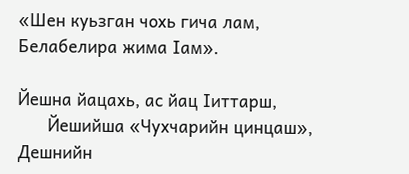«Шен куьзган чохь гича лам,
Белабелира жима Iам».

Йешна йацахь, ас йац Iиттарш,
      Йешийша «Чухчарийн цинцаш»,
Дешнийн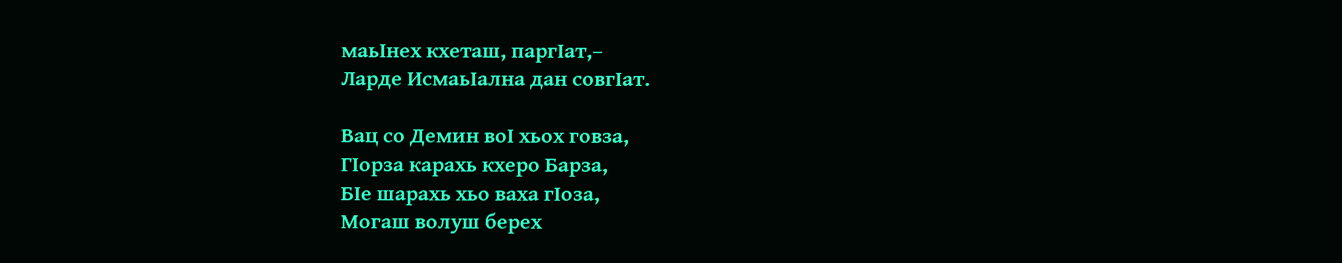маьIнех кхеташ, паргIат,–
Ларде ИсмаьIална дан совгIат.

Вац со Демин воI хьох говза,
ГIорза карахь кхеро Барза,
БIе шарахь хьо ваха гIоза,
Могаш волуш берех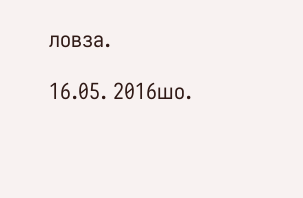ловза.

16.05. 2016шо.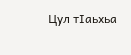Цул тIаьхьа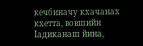кечбиначу кхачанах кхетта, вовшийн Iадиканаш йина,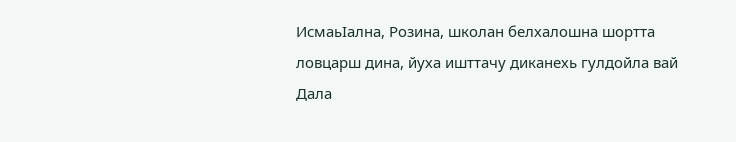ИсмаьIална, Розина, школан белхалошна шортта ловцарш дина, йуха ишттачу диканехь гулдойла вай Дала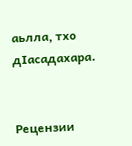аьлла, тхо дIасадахара.


Рецензии